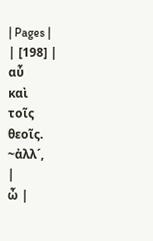| Pages |
| [198] |
αὖ
καὶ
τοῖς
θεοῖς.
~ἀλλ´,
|
ὦ |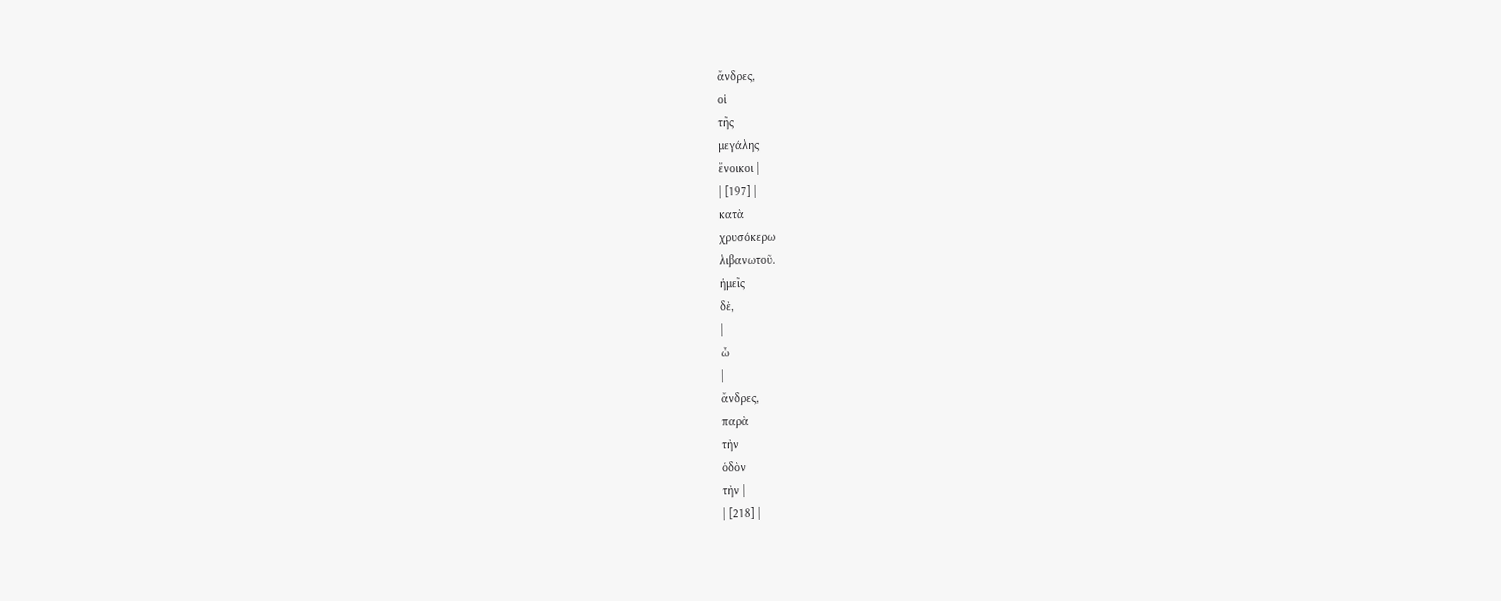ἄνδρες,
οἱ
τῆς
μεγάλης
ἔνοικοι |
| [197] |
κατὰ
χρυσόκερω
λιβανωτοῦ.
ἡμεῖς
δὲ,
|
ὦ
|
ἄνδρες,
παρὰ
τὴν
ὁδὸν
τὴν |
| [218] |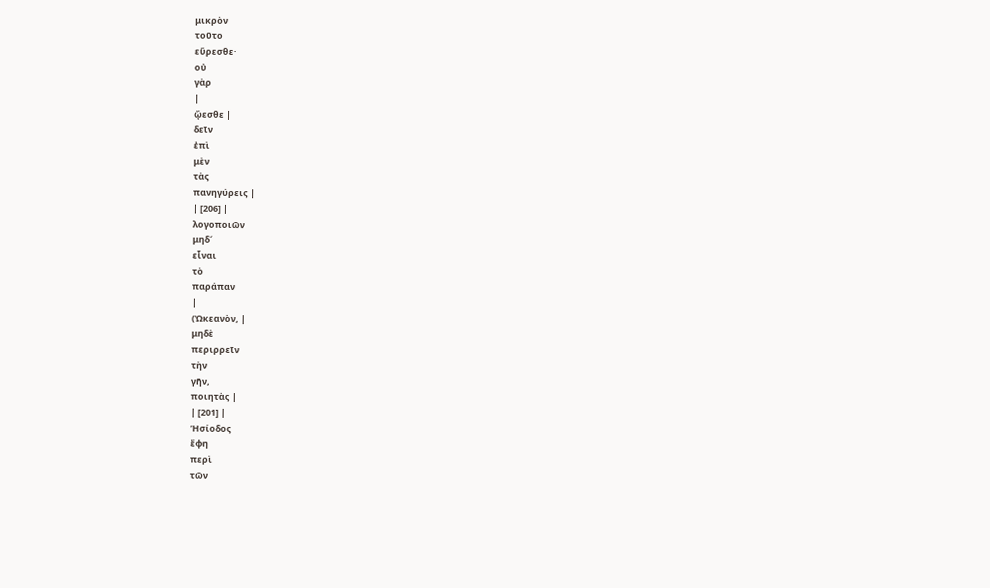μικρὸν
τοῦτο
εὕρεσθε·
οὐ
γὰρ
|
ᾤεσθε |
δεῖν
ἐπὶ
μὲν
τὰς
πανηγύρεις |
| [206] |
λογοποιῶν
μηδ´
εἶναι
τὸ
παράπαν
|
(Ὠκεανὸν, |
μηδὲ
περιρρεῖν
τὴν
γῆν,
ποιητὰς |
| [201] |
Ἡσίοδος
ἔφη
περὶ
τῶν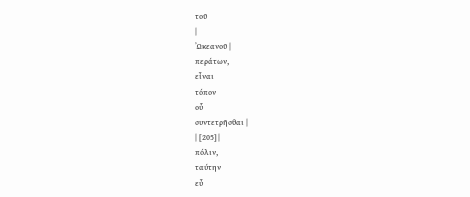τοῦ
|
Ὠκεανοῦ |
περάτων,
εἶναι
τόπον
οὗ
συντετρῆσθαι |
| [205] |
πόλιν,
ταύτην
εὖ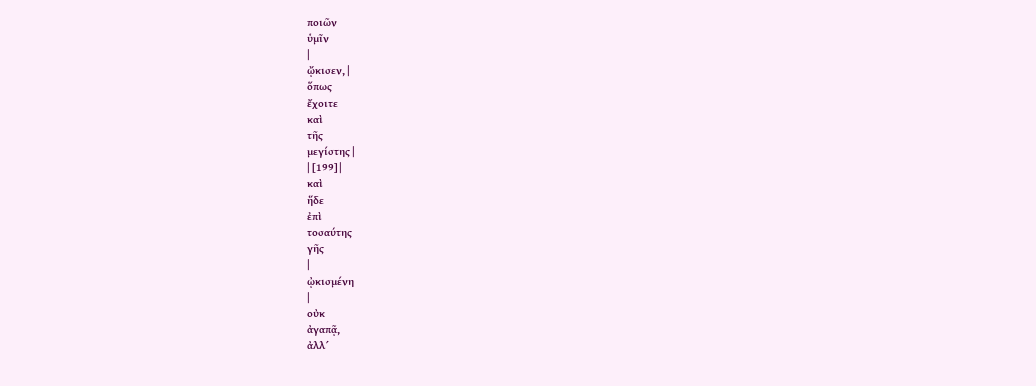ποιῶν
ὑμῖν
|
ᾤκισεν, |
ὅπως
ἔχοιτε
καὶ
τῆς
μεγίστης |
| [199] |
καὶ
ἥδε
ἐπὶ
τοσαύτης
γῆς
|
ᾠκισμένη
|
οὐκ
ἀγαπᾷ,
ἀλλ´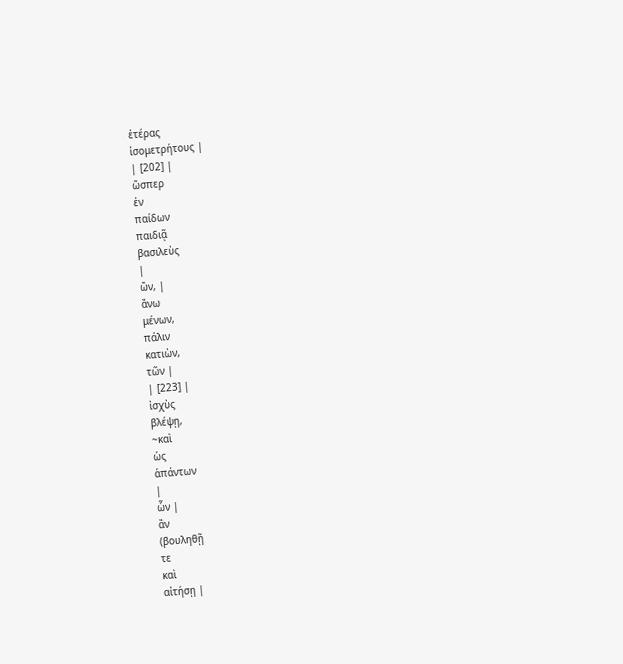ἑτέρας
ἰσομετρήτους |
| [202] |
ὥσπερ
ἐν
παίδων
παιδιᾷ
βασιλεὺς
|
ὢν, |
ἄνω
μένων,
πάλιν
κατιὼν,
τῶν |
| [223] |
ἰσχὺς
βλέψῃ,
~καὶ
ὡς
ἁπάντων
|
ὧν |
ἂν
(βουληθῇ
τε
καὶ
αἰτήσῃ |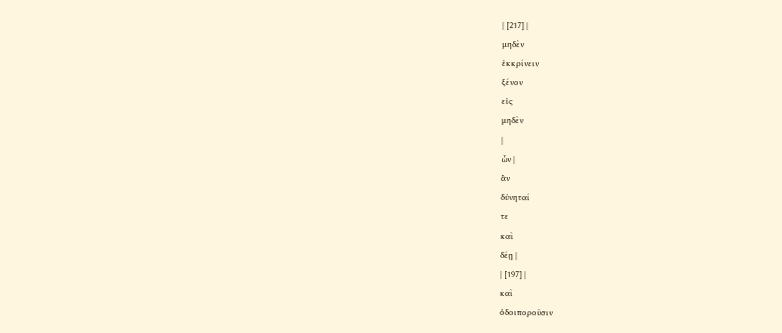| [217] |
μηδὲν
ἐκκρίνειν
ξένον
εἰς
μηδὲν
|
ὧν |
ἂν
δύνηταί
τε
καὶ
δέῃ |
| [197] |
καὶ
ὁδοιποροῦσιν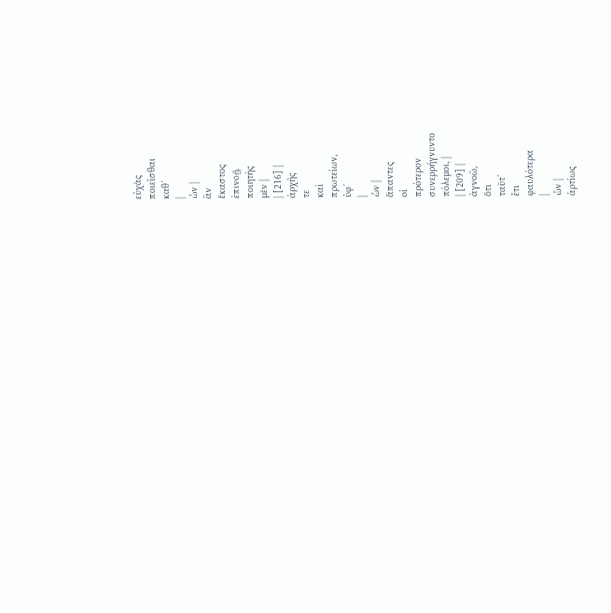εὐχὰς
ποιεῖσθαι
καθ´
|
ὧν |
ἂν
ἕκαστος
ἐπινοῇ.
ποιητὴς
μὲν |
| [216] |
ἀρχῆς
τε
καὶ
πρωτείων,
ὑφ´
|
ὧν |
ἅπαντες
οἱ
πρότερον
συνερρήγνυντο
πόλεμοι, |
| [209] |
ἀγνοῶ,
ὅτι
ταῦτ´
ἔτι
φαυλότερα
|
ὧν |
ἀρτίως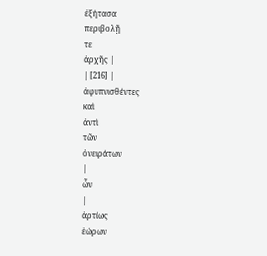ἐξήτασα
περιβολῇ
τε
ἀρχῆς |
| [216] |
ἀφυπνισθέντες
καὶ
ἀντὶ
τῶν
ὀνειράτων
|
ὧν
|
ἀρτίως
ἑώρων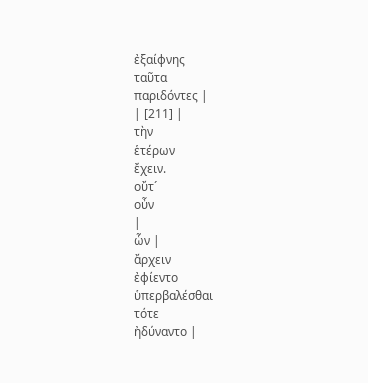ἐξαίφνης
ταῦτα
παριδόντες |
| [211] |
τὴν
ἑτέρων
ἔχειν.
οὔτ´
οὖν
|
ὧν |
ἄρχειν
ἐφίεντο
ὑπερβαλέσθαι
τότε
ἠδύναντο |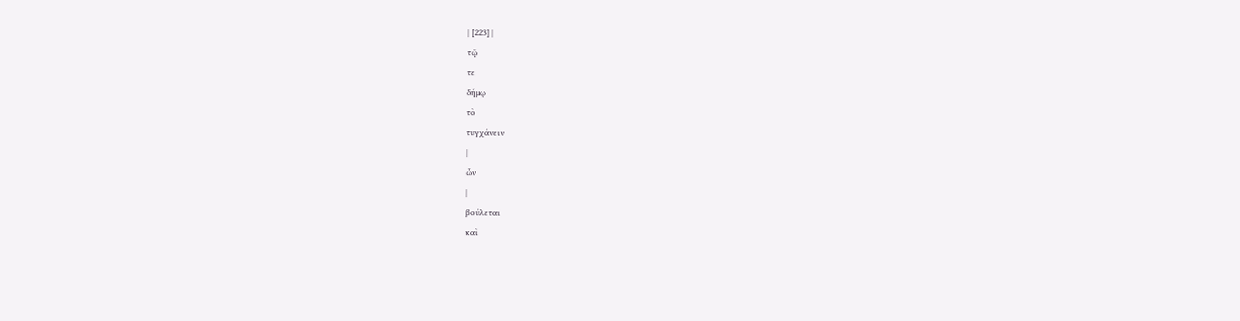| [223] |
τῷ
τε
δήμῳ
τὸ
τυγχάνειν
|
ὧν
|
βούλεται
καὶ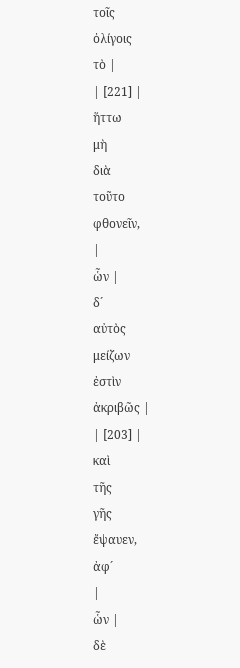τοῖς
ὀλίγοις
τὸ |
| [221] |
ἥττω
μὴ
διὰ
τοῦτο
φθονεῖν,
|
ὧν |
δ´
αὐτὸς
μείζων
ἐστὶν
ἀκριβῶς |
| [203] |
καὶ
τῆς
γῆς
ἔψαυεν,
ἀφ´
|
ὧν |
δὲ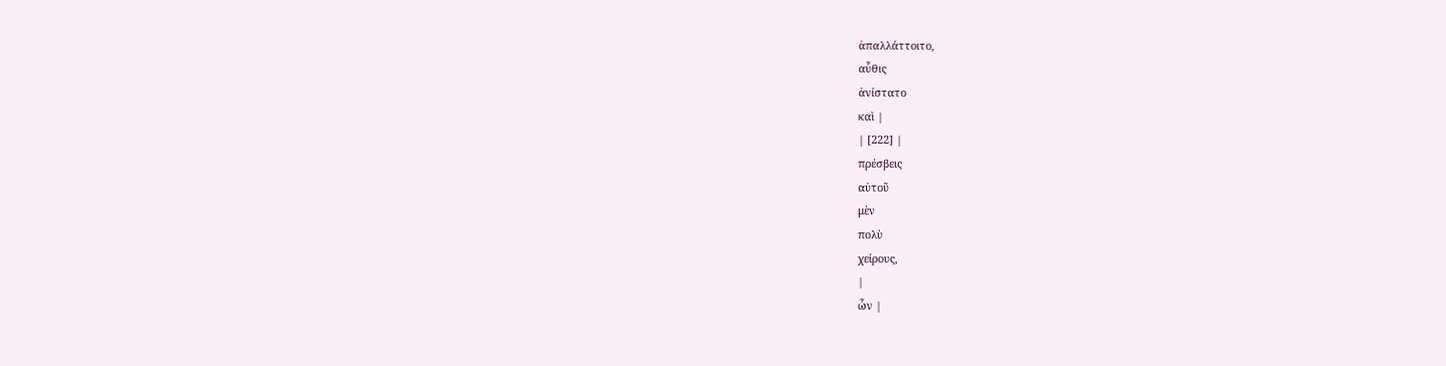ἀπαλλάττοιτο,
αὖθις
ἀνίστατο
καὶ |
| [222] |
πρέσβεις
αὐτοῦ
μὲν
πολὺ
χείρους,
|
ὧν |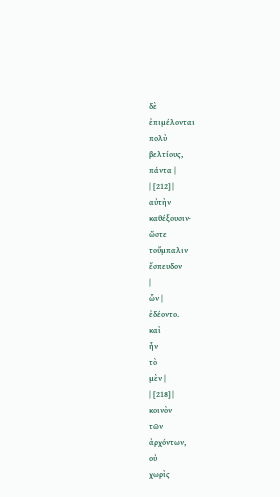δὲ
ἐπιμέλονται
πολὺ
βελτίους,
πάντα |
| [212] |
αὐτὴν
καθέξουσιν·
ὥστε
τοὔμπαλιν
ἔσπευδον
|
ὧν |
ἐδέοντο.
καὶ
ἦν
τὸ
μὲν |
| [218] |
κοινὸν
τῶν
ἀρχόντων,
οὐ
χωρὶς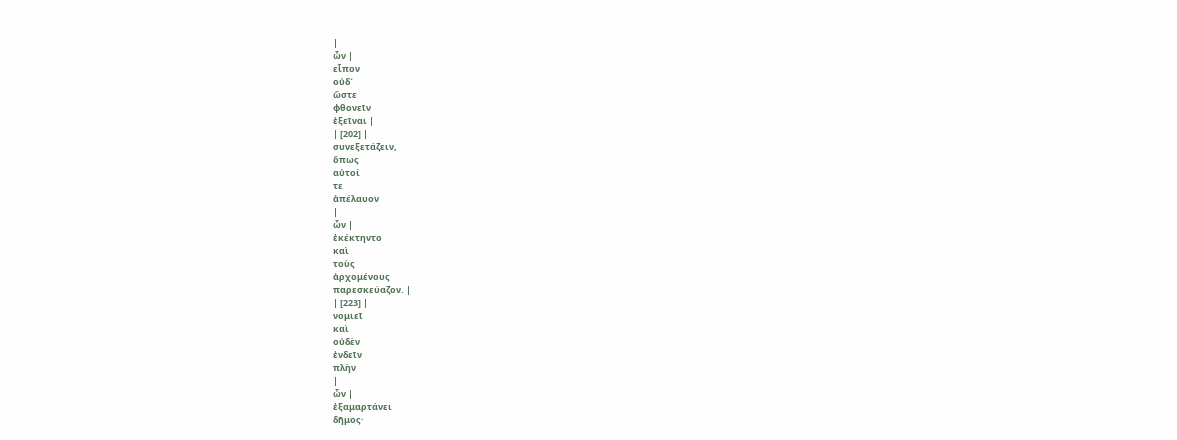|
ὧν |
εἶπον
οὐδ´
ὥστε
φθονεῖν
ἐξεῖναι |
| [202] |
συνεξετάζειν,
ὅπως
αὐτοί
τε
ἀπέλαυον
|
ὧν |
ἐκέκτηντο
καὶ
τοὺς
ἀρχομένους
παρεσκεύαζον. |
| [223] |
νομιεῖ
καὶ
οὐδὲν
ἐνδεῖν
πλὴν
|
ὧν |
ἐξαμαρτάνει
δῆμος·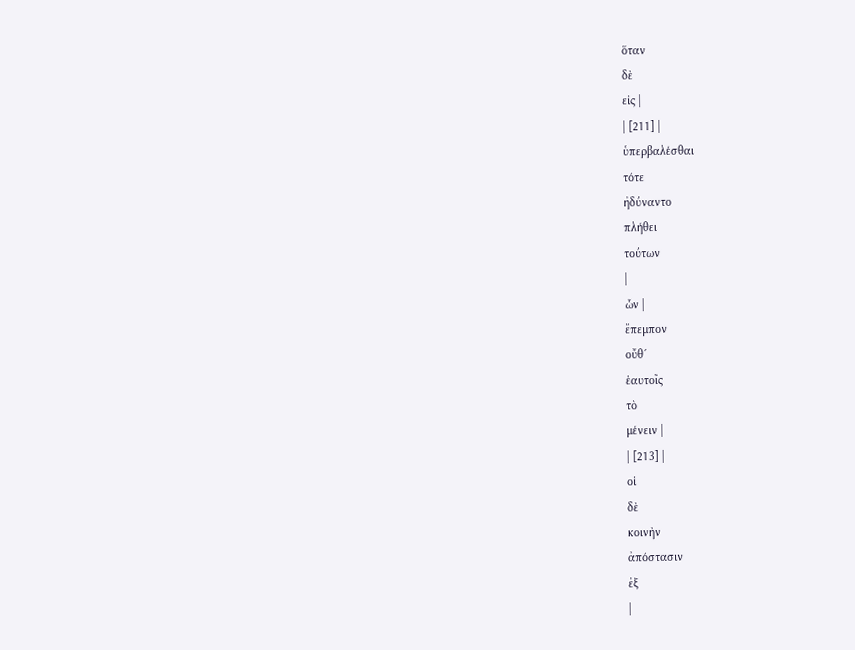ὅταν
δὲ
εἰς |
| [211] |
ὑπερβαλέσθαι
τότε
ἠδύναντο
πλήθει
τούτων
|
ὧν |
ἔπεμπον
οὔθ´
ἑαυτοῖς
τὸ
μένειν |
| [213] |
οἱ
δὲ
κοινὴν
ἀπόστασιν
ἐξ
|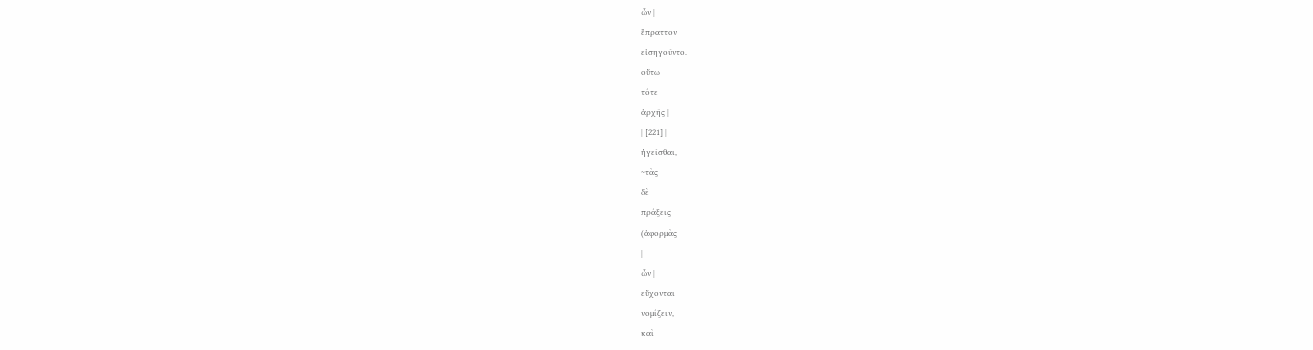ὧν |
ἔπραττον
εἰσηγοῦντο.
οὕτω
τότε
ἀρχῆς |
| [221] |
ἡγεῖσθαι,
~τὰς
δὲ
πράξεις
(ἀφορμὰς
|
ὧν |
εὔχονται
νομίζειν,
καὶ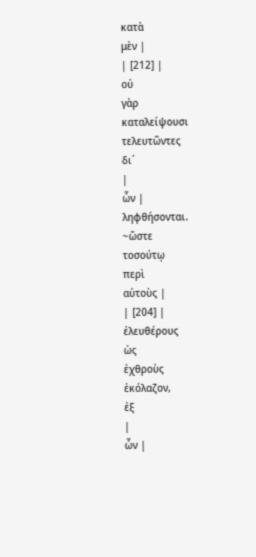κατὰ
μὲν |
| [212] |
οὐ
γὰρ
καταλείψουσι
τελευτῶντες
δι´
|
ὧν |
ληφθήσονται.
~ὥστε
τοσούτῳ
περὶ
αὑτοὺς |
| [204] |
ἐλευθέρους
ὡς
ἐχθροὺς
ἐκόλαζον,
ἐξ
|
ὧν |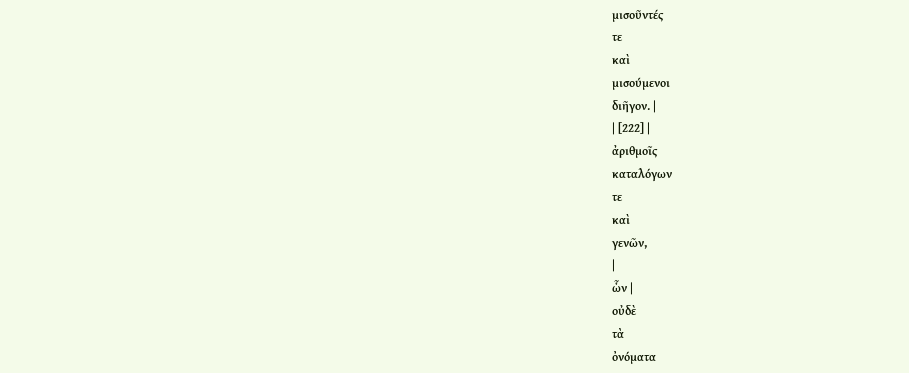μισοῦντές
τε
καὶ
μισούμενοι
διῆγον. |
| [222] |
ἀριθμοῖς
καταλόγων
τε
καὶ
γενῶν,
|
ὧν |
οὐδὲ
τὰ
ὀνόματα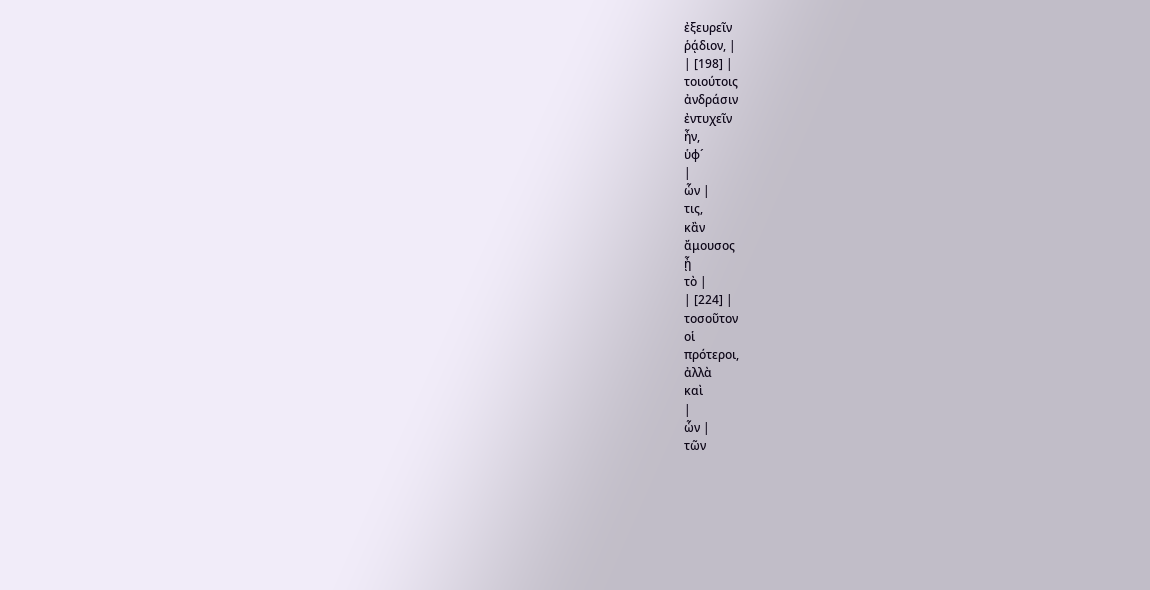ἐξευρεῖν
ῥᾴδιον, |
| [198] |
τοιούτοις
ἀνδράσιν
ἐντυχεῖν
ἦν,
ὑφ´
|
ὧν |
τις,
κἂν
ἄμουσος
ᾖ
τὸ |
| [224] |
τοσοῦτον
οἱ
πρότεροι,
ἀλλὰ
καὶ
|
ὧν |
τῶν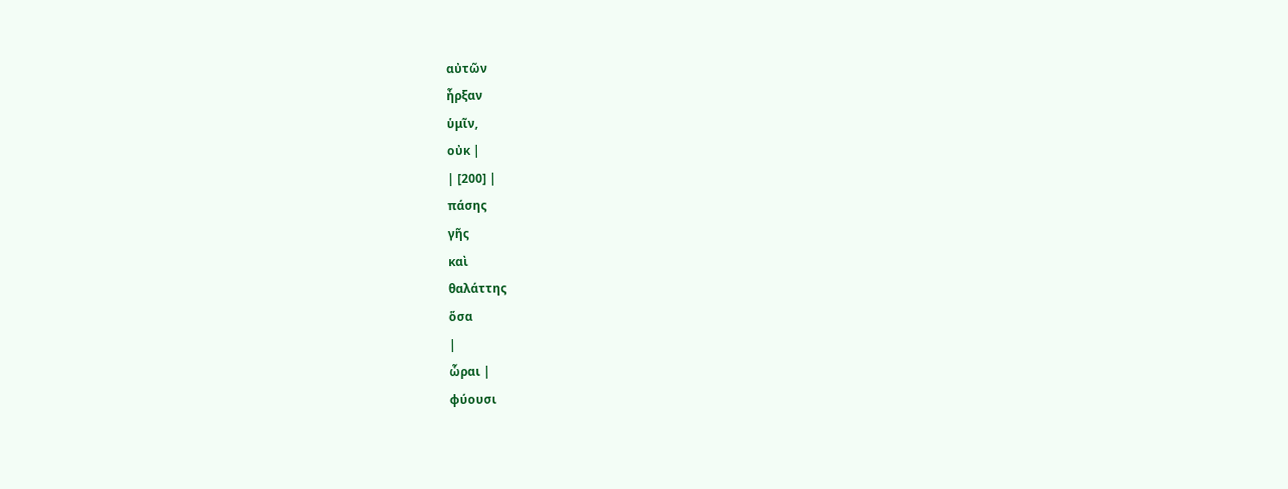αὐτῶν
ἦρξαν
ὑμῖν,
οὐκ |
| [200] |
πάσης
γῆς
καὶ
θαλάττης
ὅσα
|
ὧραι |
φύουσι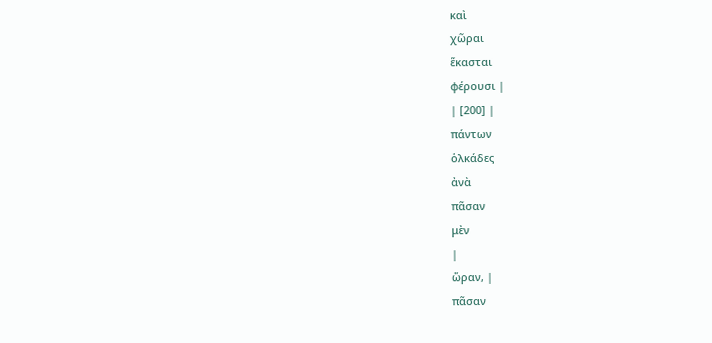καὶ
χῶραι
ἕκασται
φέρουσι |
| [200] |
πάντων
ὁλκάδες
ἀνὰ
πᾶσαν
μὲν
|
ὥραν, |
πᾶσαν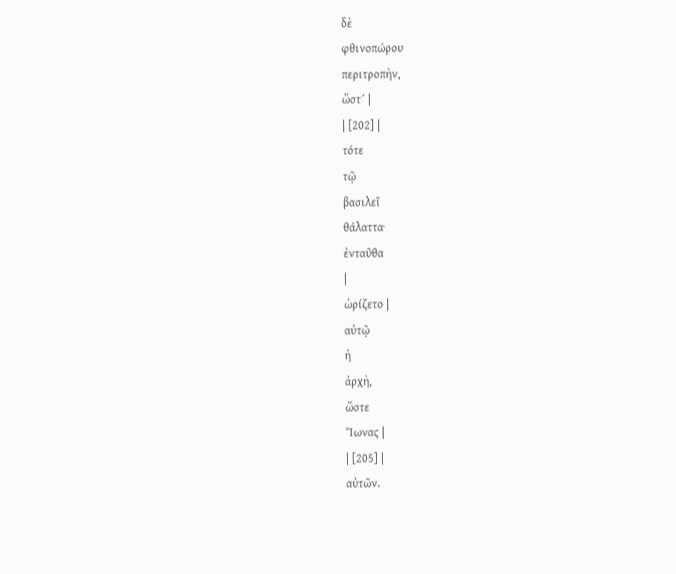δὲ
φθινοπώρου
περιτροπὴν,
ὥστ´ |
| [202] |
τότε
τῷ
βασιλεῖ
θάλαττα·
ἐνταῦθα
|
ὡρίζετο |
αὐτῷ
ἡ
ἀρχὴ,
ὥστε
Ἴωνας |
| [205] |
αὐτῶν.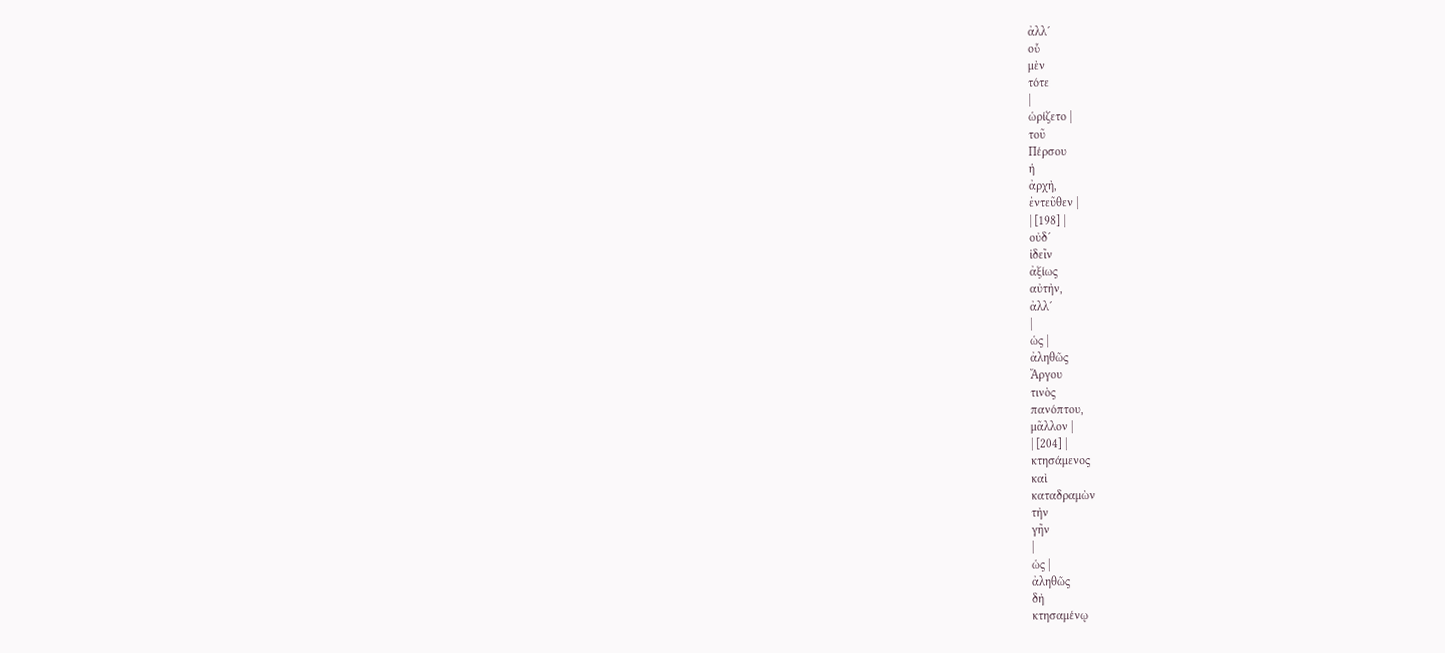ἀλλ´
οὗ
μὲν
τότε
|
ὡρίζετο |
τοῦ
Πέρσου
ἡ
ἀρχὴ,
ἐντεῦθεν |
| [198] |
οὐδ´
ἰδεῖν
ἀξίως
αὐτὴν,
ἀλλ´
|
ὡς |
ἀληθῶς
Ἄργου
τινὸς
πανόπτου,
μᾶλλον |
| [204] |
κτησάμενος
καὶ
καταδραμὼν
τὴν
γῆν
|
ὡς |
ἀληθῶς
δὴ
κτησαμένῳ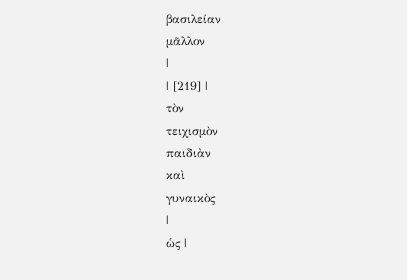βασιλείαν
μᾶλλον
|
| [219] |
τὸν
τειχισμὸν
παιδιὰν
καὶ
γυναικὸς
|
ὡς |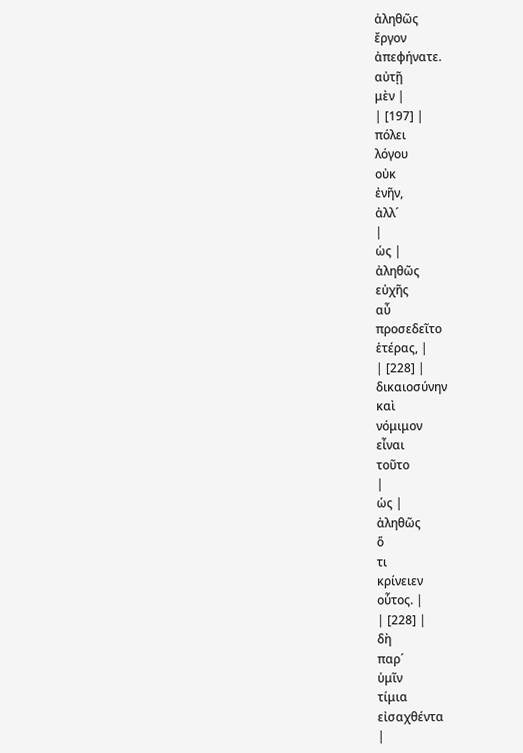ἀληθῶς
ἔργον
ἀπεφήνατε.
αὐτῇ
μὲν |
| [197] |
πόλει
λόγου
οὐκ
ἐνῆν,
ἀλλ´
|
ὡς |
ἀληθῶς
εὐχῆς
αὖ
προσεδεῖτο
ἑτέρας, |
| [228] |
δικαιοσύνην
καὶ
νόμιμον
εἶναι
τοῦτο
|
ὡς |
ἀληθῶς
ὅ
τι
κρίνειεν
οὗτος. |
| [228] |
δὴ
παρ´
ὑμῖν
τίμια
εἰσαχθέντα
|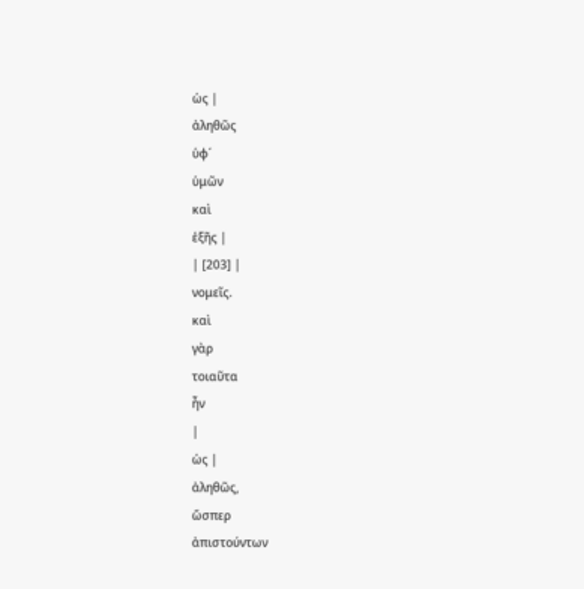ὡς |
ἀληθῶς
ὑφ´
ὑμῶν
καὶ
ἑξῆς |
| [203] |
νομεῖς.
καὶ
γὰρ
τοιαῦτα
ἦν
|
ὡς |
ἀληθῶς,
ὥσπερ
ἀπιστούντων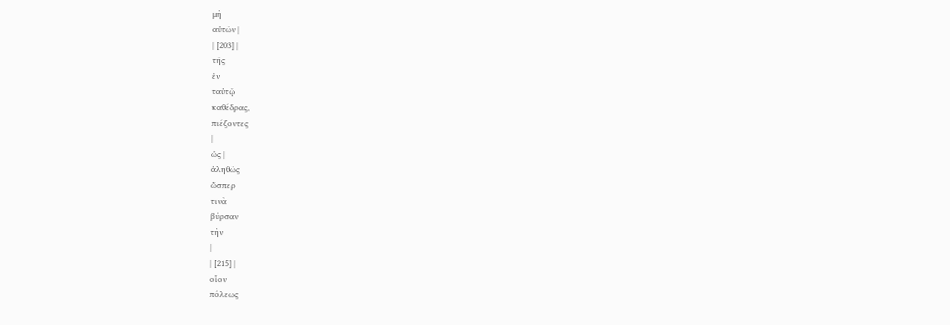μὴ
αὑτῶν |
| [203] |
τῆς
ἐν
ταὐτῷ
καθέδρας,
πιέζοντες
|
ὡς |
ἀληθῶς
ὥσπερ
τινὰ
βύρσαν
τὴν
|
| [215] |
οἷον
πόλεως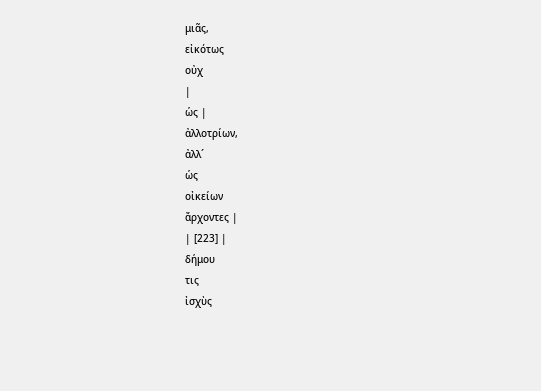μιᾶς,
εἰκότως
οὐχ
|
ὡς |
ἀλλοτρίων,
ἀλλ´
ὡς
οἰκείων
ἄρχοντες |
| [223] |
δήμου
τις
ἰσχὺς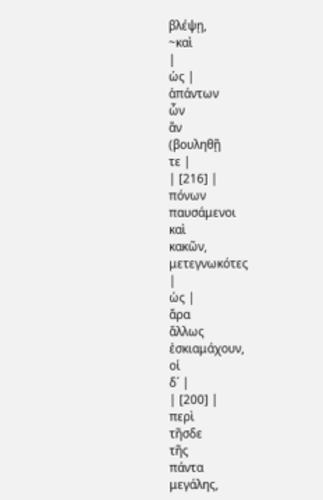βλέψῃ,
~καὶ
|
ὡς |
ἁπάντων
ὧν
ἂν
(βουληθῇ
τε |
| [216] |
πόνων
παυσάμενοι
καὶ
κακῶν,
μετεγνωκότες
|
ὡς |
ἄρα
ἄλλως
ἐσκιαμάχουν,
οἱ
δ´ |
| [200] |
περὶ
τῆσδε
τῆς
πάντα
μεγάλης,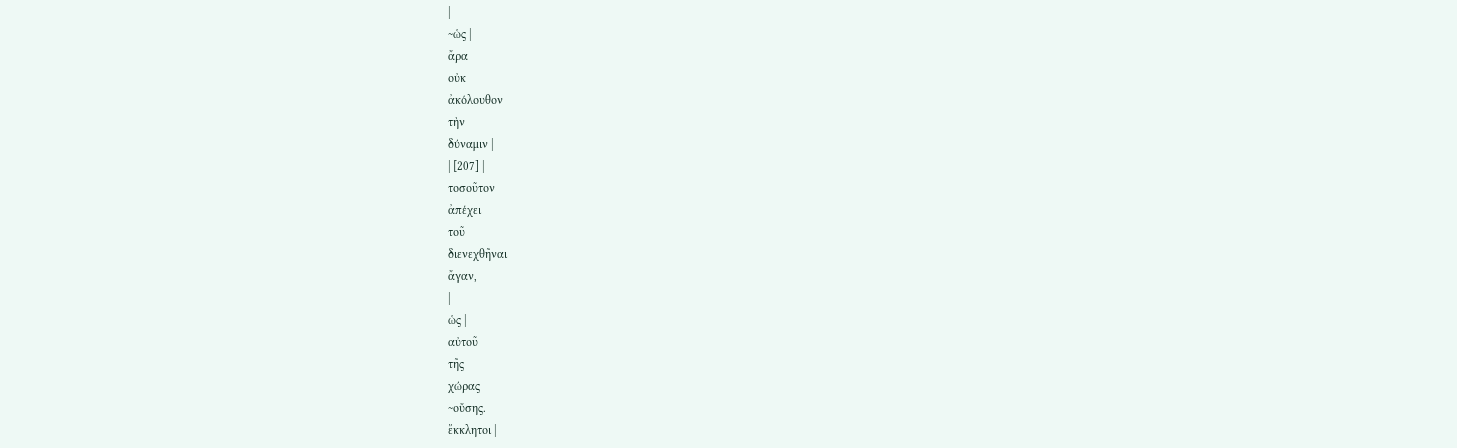|
~ὡς |
ἄρα
οὐκ
ἀκόλουθον
τὴν
δύναμιν |
| [207] |
τοσοῦτον
ἀπέχει
τοῦ
διενεχθῆναι
ἄγαν,
|
ὡς |
αὐτοῦ
τῆς
χώρας
~οὔσης.
ἔκκλητοι |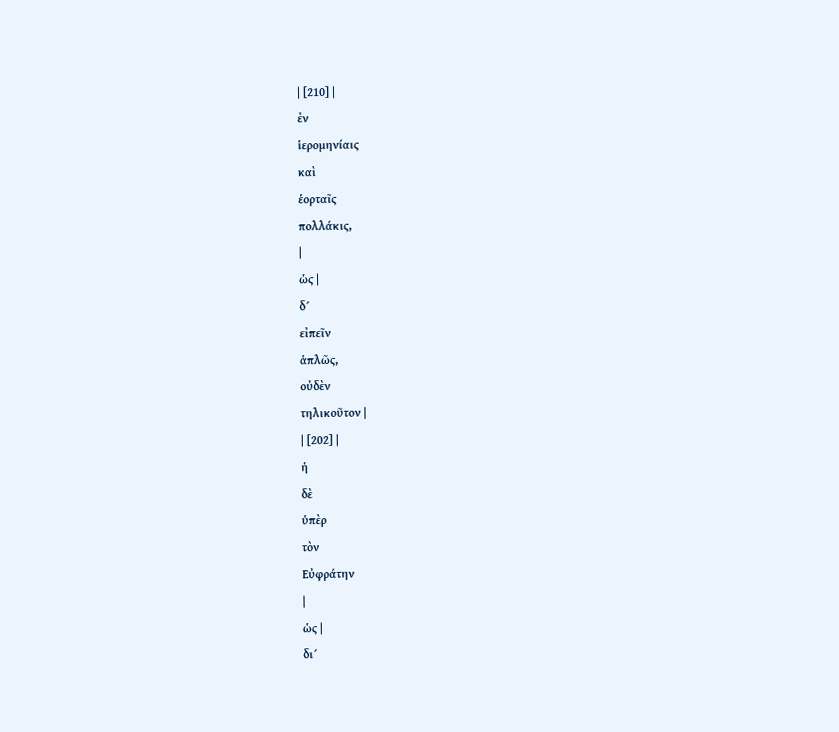| [210] |
ἐν
ἱερομηνίαις
καὶ
ἑορταῖς
πολλάκις,
|
ὡς |
δ´
εἰπεῖν
ἁπλῶς,
οὐδὲν
τηλικοῦτον |
| [202] |
ἡ
δὲ
ὑπὲρ
τὸν
Εὐφράτην
|
ὡς |
δι´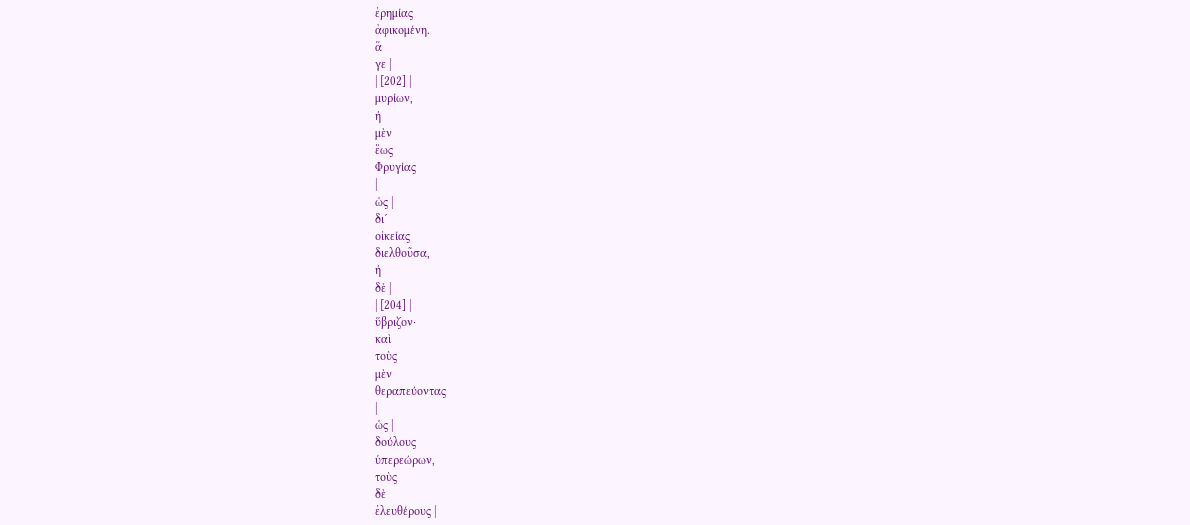ἐρημίας
ἀφικομένη.
ἅ
γε |
| [202] |
μυρίων,
ἡ
μὲν
ἕως
Φρυγίας
|
ὡς |
δι´
οἰκείας
διελθοῦσα,
ἡ
δὲ |
| [204] |
ὕβριζον·
καὶ
τοὺς
μὲν
θεραπεύοντας
|
ὡς |
δούλους
ὑπερεώρων,
τοὺς
δὲ
ἐλευθέρους |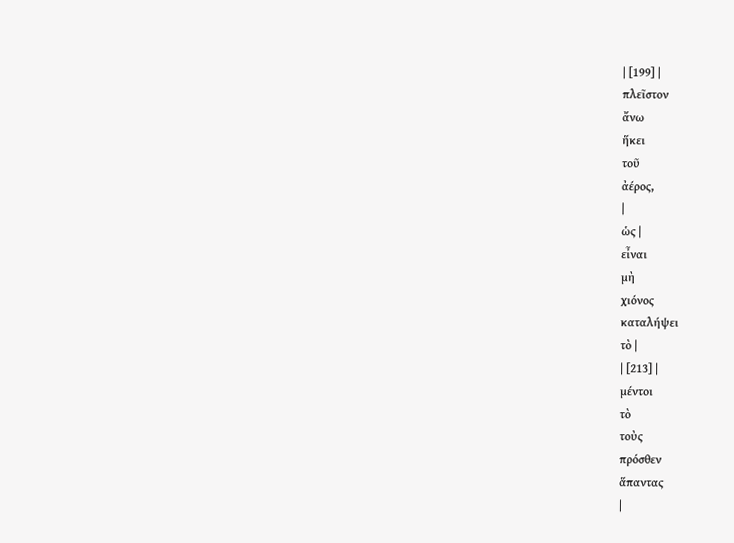| [199] |
πλεῖστον
ἄνω
ἥκει
τοῦ
ἀέρος,
|
ὡς |
εἶναι
μὴ
χιόνος
καταλήψει
τὸ |
| [213] |
μέντοι
τὸ
τοὺς
πρόσθεν
ἅπαντας
|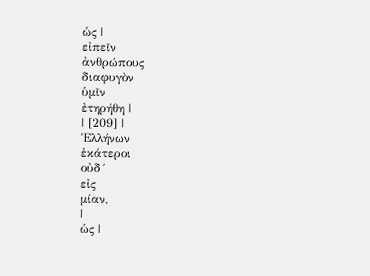ὡς |
εἰπεῖν
ἀνθρώπους
διαφυγὸν
ὑμῖν
ἐτηρήθη |
| [209] |
Ἑλλήνων
ἑκάτεροι
οὐδ´
εἰς
μίαν,
|
ὡς |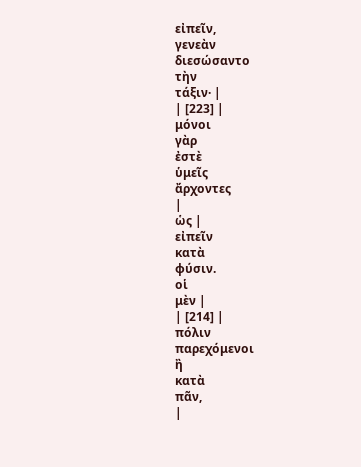εἰπεῖν,
γενεὰν
διεσώσαντο
τὴν
τάξιν· |
| [223] |
μόνοι
γὰρ
ἐστὲ
ὑμεῖς
ἄρχοντες
|
ὡς |
εἰπεῖν
κατὰ
φύσιν.
οἱ
μὲν |
| [214] |
πόλιν
παρεχόμενοι
ἢ
κατὰ
πᾶν,
|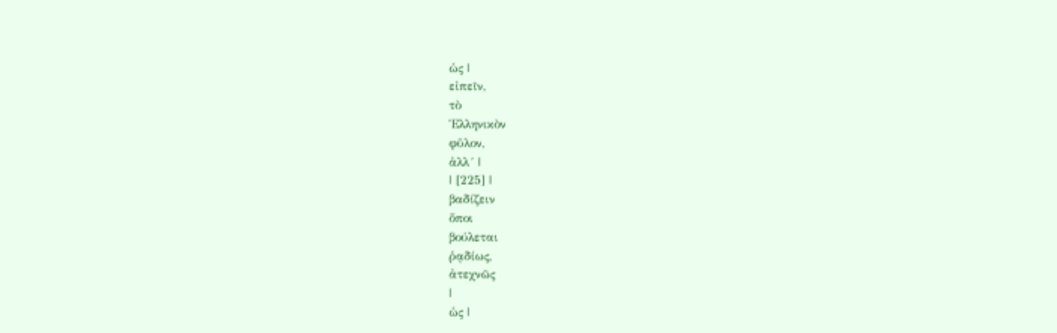ὡς |
εἰπεῖν,
τὸ
Ἑλληνικὸν
φῦλον,
ἀλλ´ |
| [225] |
βαδίζειν
ὅποι
βούλεται
ῥᾳδίως,
ἀτεχνῶς
|
ὡς |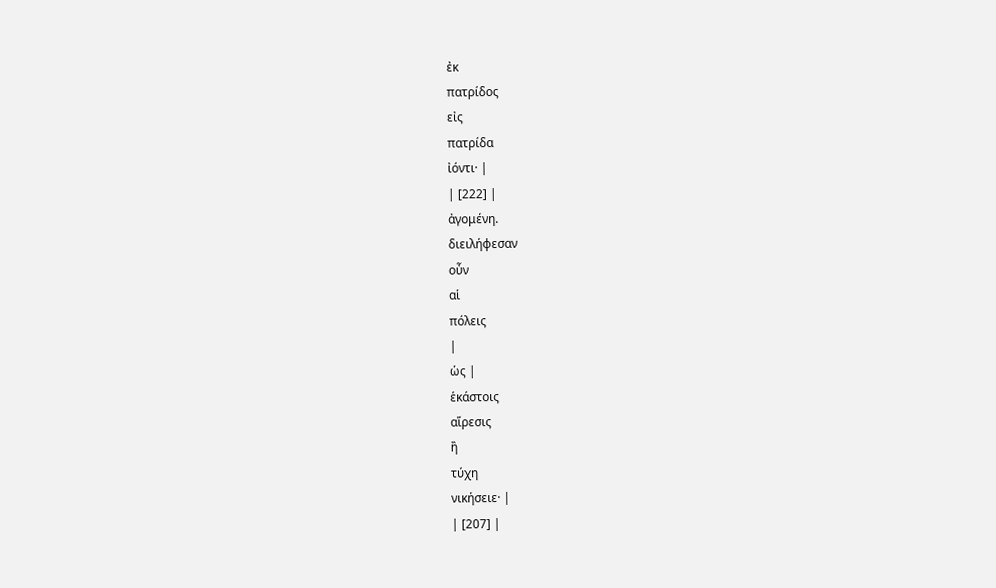ἐκ
πατρίδος
εἰς
πατρίδα
ἰόντι· |
| [222] |
ἀγομένη.
διειλήφεσαν
οὖν
αἱ
πόλεις
|
ὡς |
ἑκάστοις
αἵρεσις
ἢ
τύχη
νικήσειε· |
| [207] |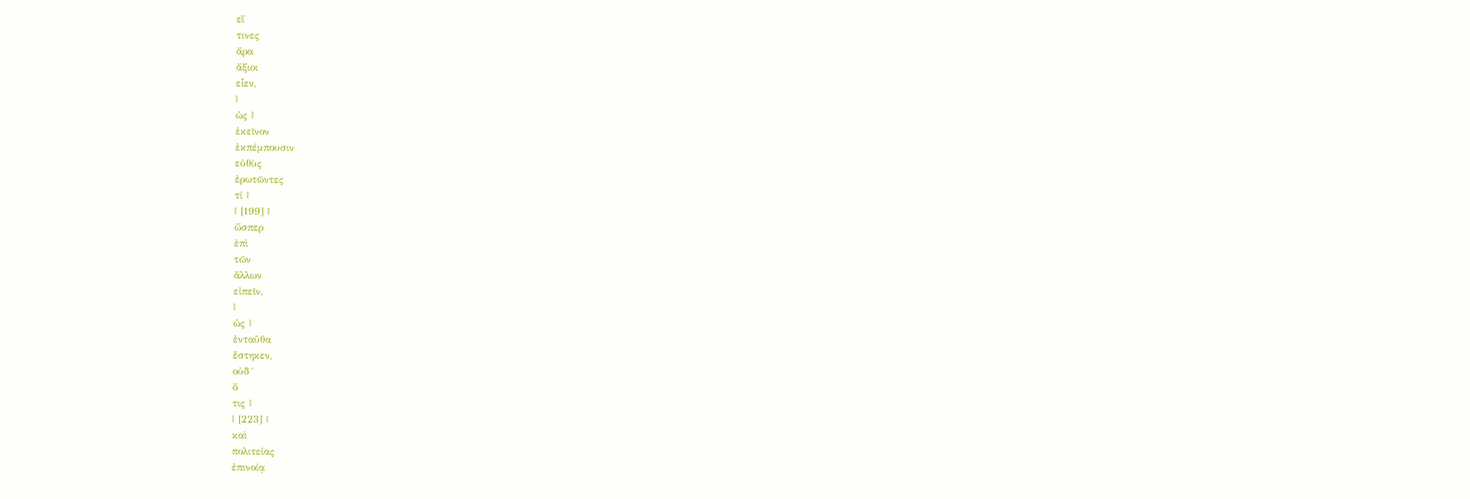εἴ
τινες
ἄρα
ἄξιοι
εἶεν,
|
ὡς |
ἐκεῖνον
ἐκπέμπουσιν
εὐθὺς
ἐρωτῶντες
τί |
| [199] |
ὥσπερ
ἐπὶ
τῶν
ἄλλων
εἰπεῖν,
|
ὡς |
ἐνταῦθα
ἕστηκεν,
οὐδ´
ὅ
τις |
| [223] |
καὶ
πολιτείας
ἐπινοίᾳ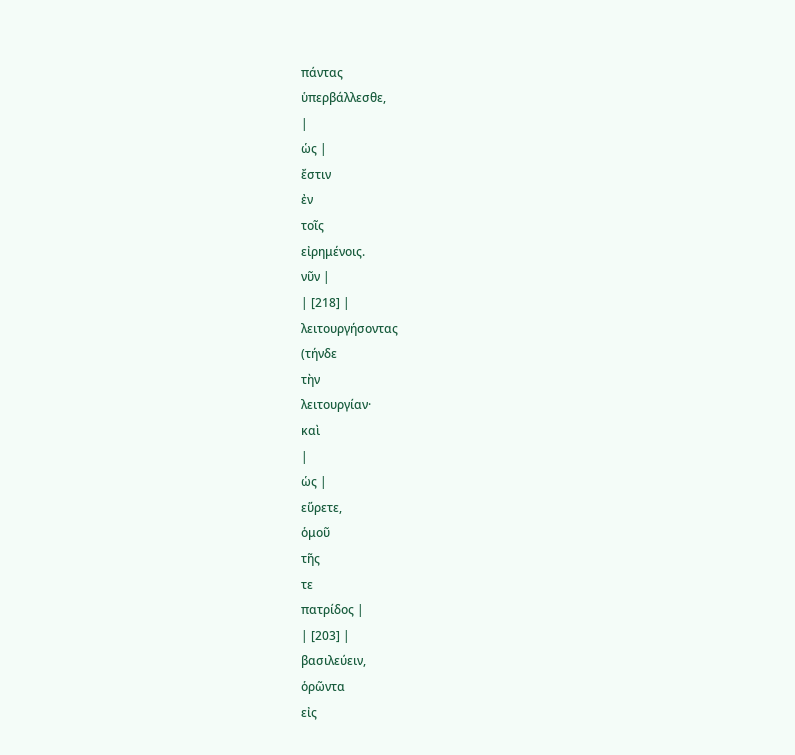πάντας
ὑπερβάλλεσθε,
|
ὡς |
ἔστιν
ἐν
τοῖς
εἰρημένοις.
νῦν |
| [218] |
λειτουργήσοντας
(τήνδε
τὴν
λειτουργίαν·
καὶ
|
ὡς |
εὕρετε,
ὁμοῦ
τῆς
τε
πατρίδος |
| [203] |
βασιλεύειν,
ὁρῶντα
εἰς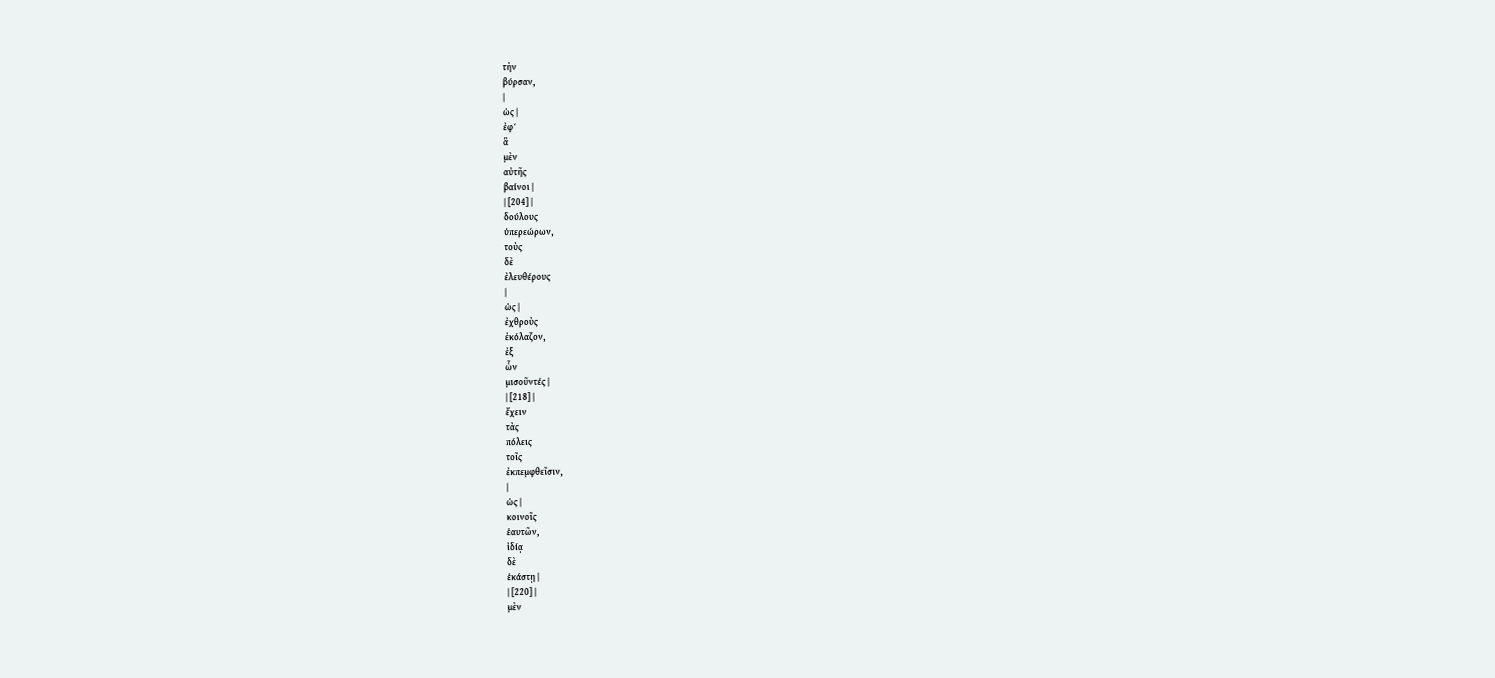τὴν
βύρσαν,
|
ὡς |
ἐφ´
ἃ
μὲν
αὐτῆς
βαίνοι |
| [204] |
δούλους
ὑπερεώρων,
τοὺς
δὲ
ἐλευθέρους
|
ὡς |
ἐχθροὺς
ἐκόλαζον,
ἐξ
ὧν
μισοῦντές |
| [218] |
ἔχειν
τὰς
πόλεις
τοῖς
ἐκπεμφθεῖσιν,
|
ὡς |
κοινοῖς
ἑαυτῶν,
ἰδίᾳ
δὲ
ἑκάστῃ |
| [220] |
μὲν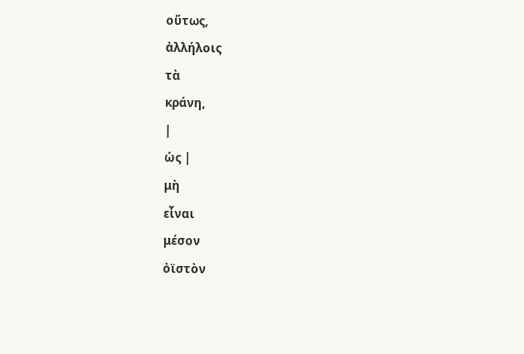οὕτως,
ἀλλήλοις
τὰ
κράνη,
|
ὡς |
μὴ
εἶναι
μέσον
ὀϊστὸν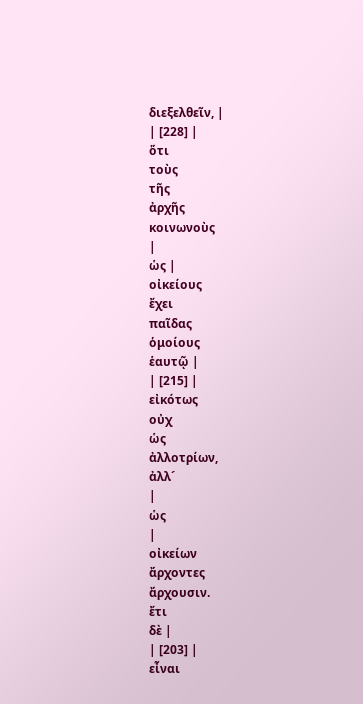διεξελθεῖν, |
| [228] |
ὅτι
τοὺς
τῆς
ἀρχῆς
κοινωνοὺς
|
ὡς |
οἰκείους
ἔχει
παῖδας
ὁμοίους
ἑαυτῷ |
| [215] |
εἰκότως
οὐχ
ὡς
ἀλλοτρίων,
ἀλλ´
|
ὡς
|
οἰκείων
ἄρχοντες
ἄρχουσιν.
ἔτι
δὲ |
| [203] |
εἶναι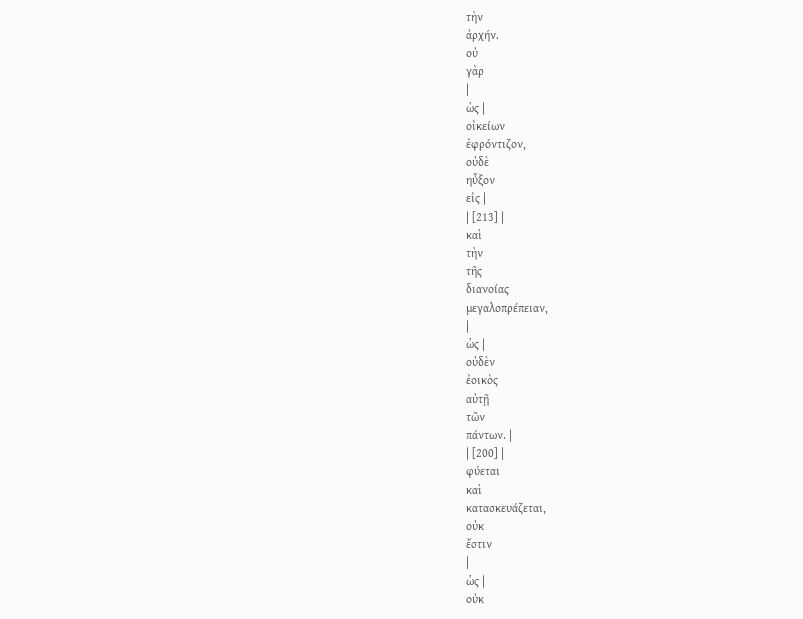τὴν
ἀρχήν.
οὐ
γὰρ
|
ὡς |
οἰκείων
ἐφρόντιζον,
οὐδὲ
ηὖξον
εἰς |
| [213] |
καὶ
τὴν
τῆς
διανοίας
μεγαλοπρέπειαν,
|
ὡς |
οὐδὲν
ἐοικὸς
αὐτῇ
τῶν
πάντων. |
| [200] |
φύεται
καὶ
κατασκευάζεται,
οὐκ
ἔστιν
|
ὡς |
οὐκ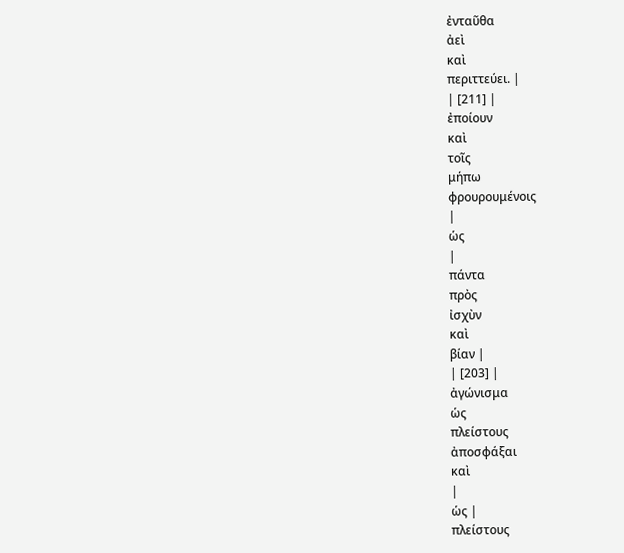ἐνταῦθα
ἀεὶ
καὶ
περιττεύει. |
| [211] |
ἐποίουν
καὶ
τοῖς
μήπω
φρουρουμένοις
|
ὡς
|
πάντα
πρὸς
ἰσχὺν
καὶ
βίαν |
| [203] |
ἀγώνισμα
ὡς
πλείστους
ἀποσφάξαι
καὶ
|
ὡς |
πλείστους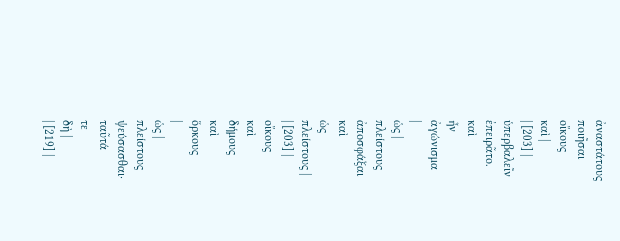ἀναστάτους
ποιῆσαι
οἴκους
καὶ |
| [203] |
ὑπερβαλεῖν
ἐπειρᾶτο.
καὶ
ἦν
ἀγώνισμα
|
ὡς |
πλείστους
ἀποσφάξαι
καὶ
ὡς
πλείστους |
| [203] |
οἴκους
καὶ
δήμους
καὶ
ὅρκους
|
ὡς |
πλείστους
ψεύσασθαι·
ταῦτά
τε
δὴ |
| [219] |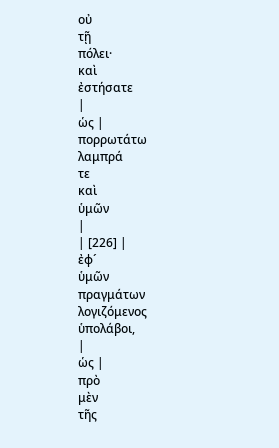οὐ
τῇ
πόλει·
καὶ
ἐστήσατε
|
ὡς |
πορρωτάτω
λαμπρά
τε
καὶ
ὑμῶν
|
| [226] |
ἐφ´
ὑμῶν
πραγμάτων
λογιζόμενος
ὑπολάβοι,
|
ὡς |
πρὸ
μὲν
τῆς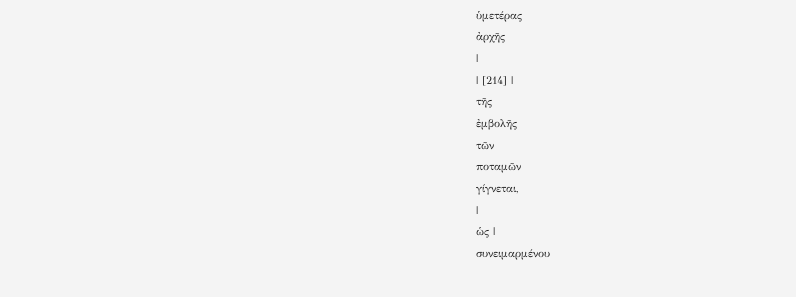ὑμετέρας
ἀρχῆς
|
| [214] |
τῆς
ἐμβολῆς
τῶν
ποταμῶν
γίγνεται,
|
ὡς |
συνειμαρμένου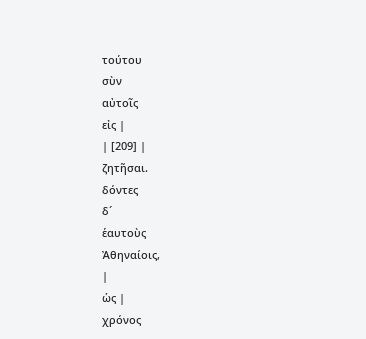τούτου
σὺν
αὐτοῖς
εἰς |
| [209] |
ζητῆσαι.
δόντες
δ´
ἑαυτοὺς
Ἀθηναίοις,
|
ὡς |
χρόνος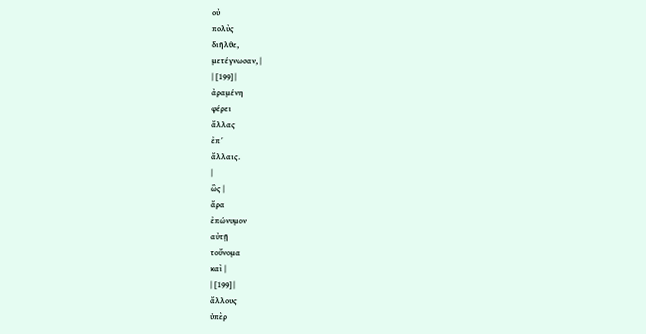οὐ
πολὺς
διῆλθε,
μετέγνωσαν, |
| [199] |
ἀραμένη
φέρει
ἄλλας
ἐπ´
ἄλλαις.
|
ὣς |
ἄρα
ἐπώνυμον
αὐτῇ
τοὔνομα
καὶ |
| [199] |
ἄλλους
ὑπὲρ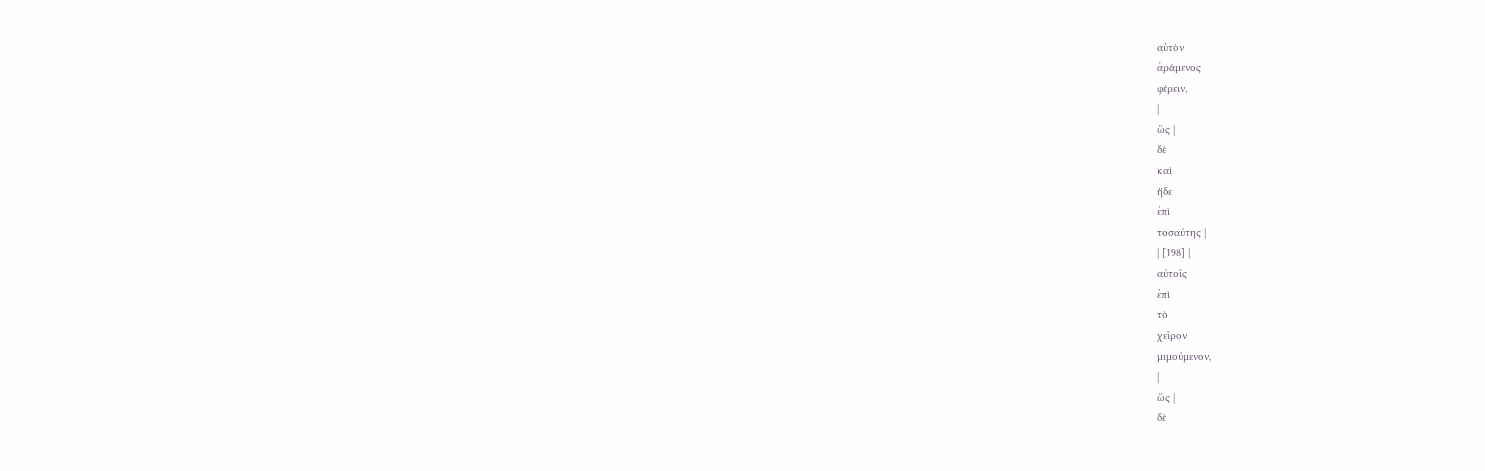αὑτὸν
ἀράμενος
φέρειν,
|
ὣς |
δὲ
καὶ
ἥδε
ἐπὶ
τοσαύτης |
| [198] |
αὐτοῖς
ἐπὶ
τὸ
χεῖρον
μιμούμενον,
|
ὣς |
δὲ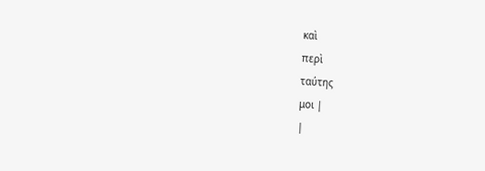καὶ
περὶ
ταύτης
μοι |
|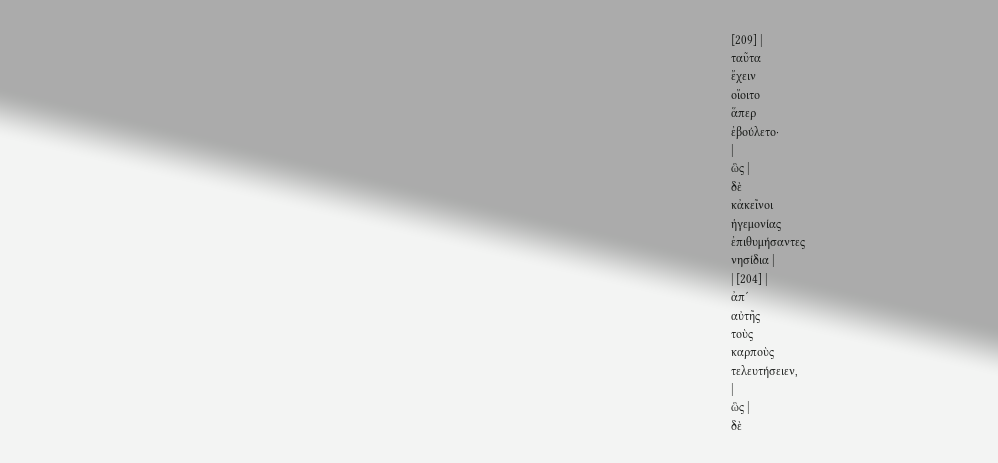[209] |
ταῦτα
ἔχειν
οἴοιτο
ἅπερ
ἐβούλετο·
|
ὣς |
δὲ
κἀκεῖνοι
ἡγεμονίας
ἐπιθυμήσαντες
νησίδια |
| [204] |
ἀπ´
αὐτῆς
τοὺς
καρποὺς
τελευτήσειεν,
|
ὣς |
δὲ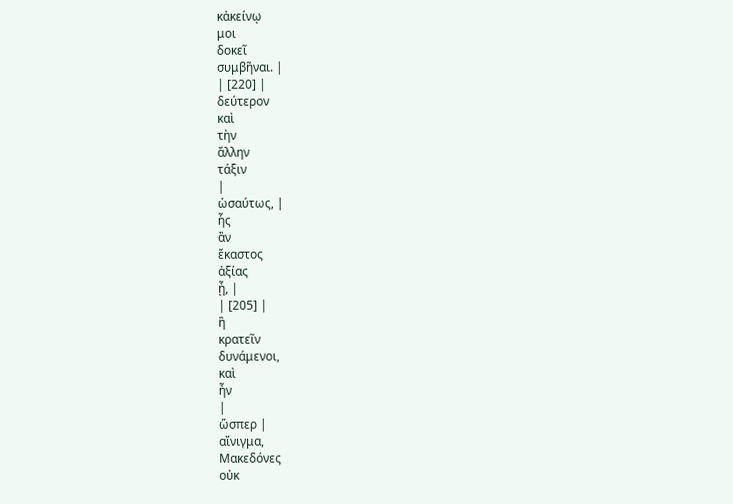κἀκείνῳ
μοι
δοκεῖ
συμβῆναι. |
| [220] |
δεύτερον
καὶ
τὴν
ἄλλην
τάξιν
|
ὡσαύτως, |
ἧς
ἂν
ἕκαστος
ἀξίας
ᾖ, |
| [205] |
ἢ
κρατεῖν
δυνάμενοι,
καὶ
ἦν
|
ὥσπερ |
αἴνιγμα,
Μακεδόνες
οὐκ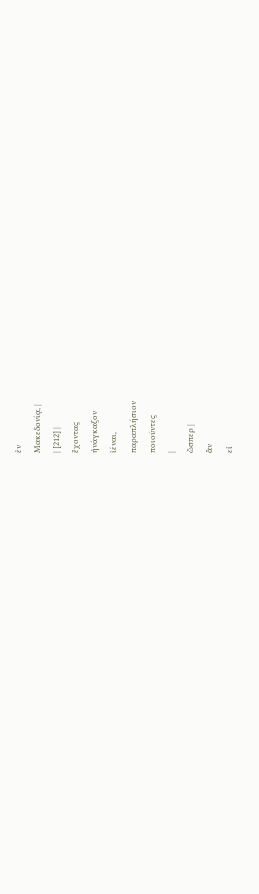ἐν
Μακεδονίᾳ, |
| [212] |
ἔχοντας
ἠνάγκαζον
ἰέναι,
παραπλήσιον
ποιοῦντες
|
ὥσπερ |
ἂν
εἰ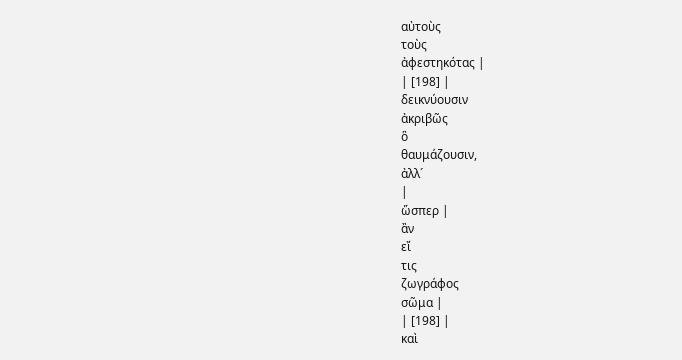αὐτοὺς
τοὺς
ἀφεστηκότας |
| [198] |
δεικνύουσιν
ἀκριβῶς
ὃ
θαυμάζουσιν,
ἀλλ´
|
ὥσπερ |
ἂν
εἴ
τις
ζωγράφος
σῶμα |
| [198] |
καὶ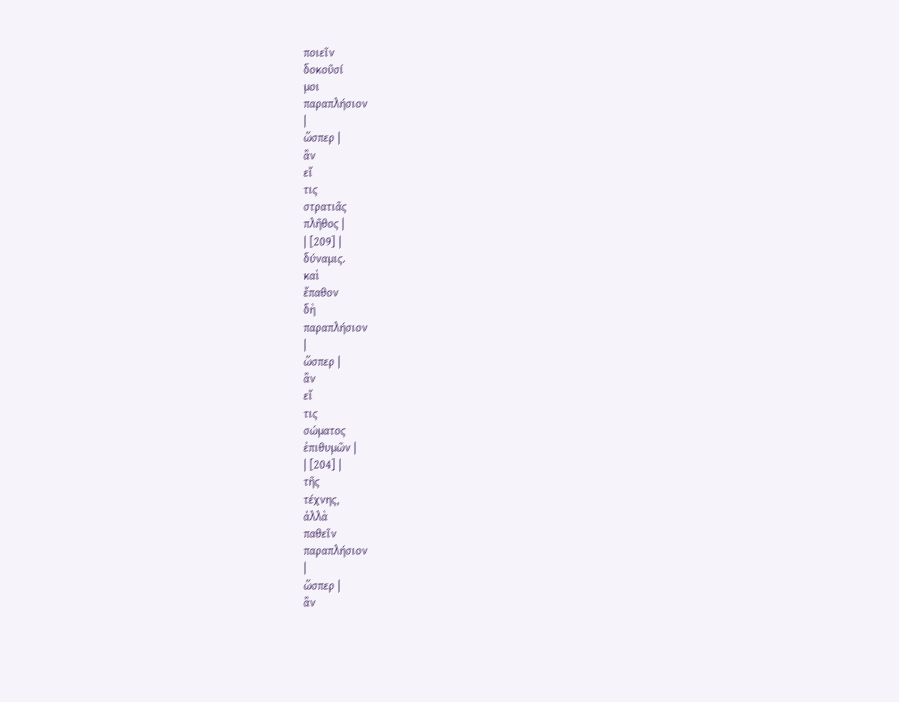ποιεῖν
δοκοῦσί
μοι
παραπλήσιον
|
ὥσπερ |
ἂν
εἴ
τις
στρατιᾶς
πλῆθος |
| [209] |
δύναμις.
καὶ
ἔπαθον
δὴ
παραπλήσιον
|
ὥσπερ |
ἂν
εἴ
τις
σώματος
ἐπιθυμῶν |
| [204] |
τῆς
τέχνης,
ἀλλὰ
παθεῖν
παραπλήσιον
|
ὥσπερ |
ἂν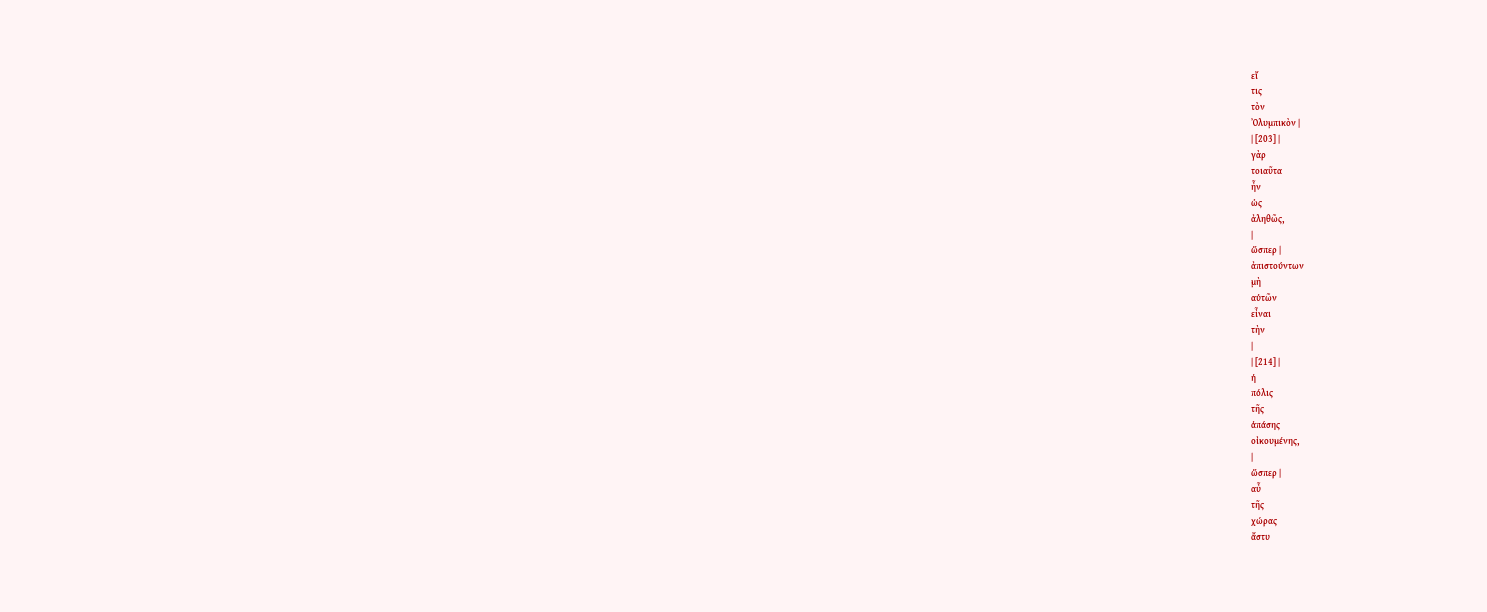εἴ
τις
τὸν
Ὀλυμπικὸν |
| [203] |
γὰρ
τοιαῦτα
ἦν
ὡς
ἀληθῶς,
|
ὥσπερ |
ἀπιστούντων
μὴ
αὑτῶν
εἶναι
τὴν
|
| [214] |
ἡ
πόλις
τῆς
ἁπάσης
οἰκουμένης,
|
ὥσπερ |
αὖ
τῆς
χώρας
ἄστυ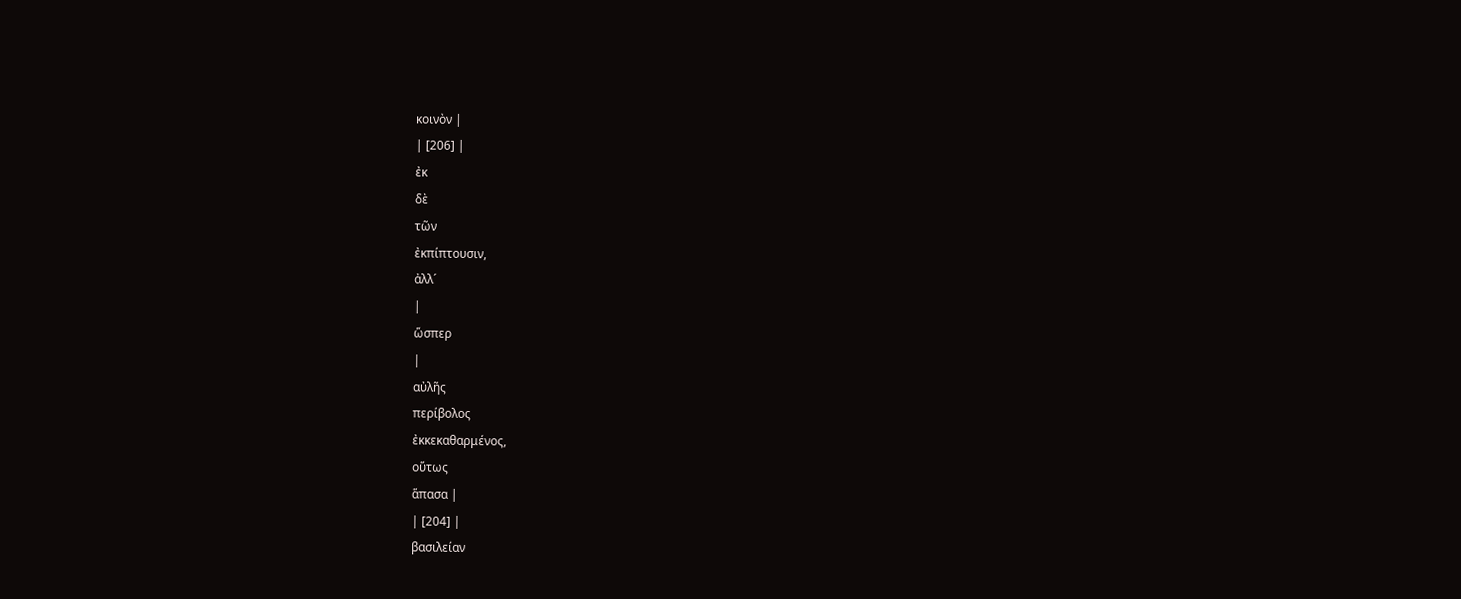κοινὸν |
| [206] |
ἐκ
δὲ
τῶν
ἐκπίπτουσιν,
ἀλλ´
|
ὥσπερ
|
αὐλῆς
περίβολος
ἐκκεκαθαρμένος,
οὕτως
ἅπασα |
| [204] |
βασιλείαν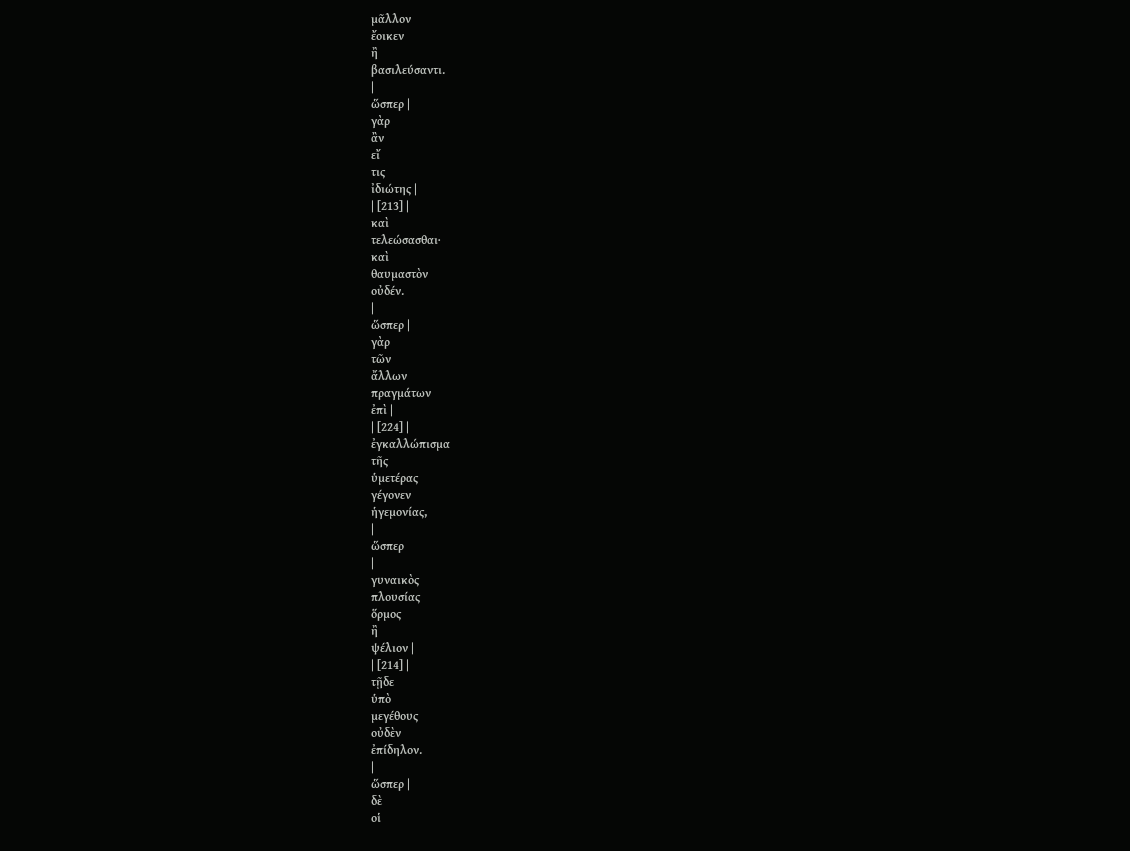μᾶλλον
ἔοικεν
ἢ
βασιλεύσαντι.
|
ὥσπερ |
γὰρ
ἂν
εἴ
τις
ἰδιώτης |
| [213] |
καὶ
τελεώσασθαι·
καὶ
θαυμαστὸν
οὐδέν.
|
ὥσπερ |
γὰρ
τῶν
ἄλλων
πραγμάτων
ἐπὶ |
| [224] |
ἐγκαλλώπισμα
τῆς
ὑμετέρας
γέγονεν
ἡγεμονίας,
|
ὥσπερ
|
γυναικὸς
πλουσίας
ὅρμος
ἢ
ψέλιον |
| [214] |
τῇδε
ὑπὸ
μεγέθους
οὐδὲν
ἐπίδηλον.
|
ὥσπερ |
δὲ
οἱ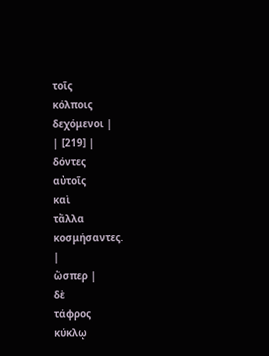τοῖς
κόλποις
δεχόμενοι |
| [219] |
δόντες
αὐτοῖς
καὶ
τἄλλα
κοσμήσαντες.
|
ὥσπερ |
δὲ
τάφρος
κύκλῳ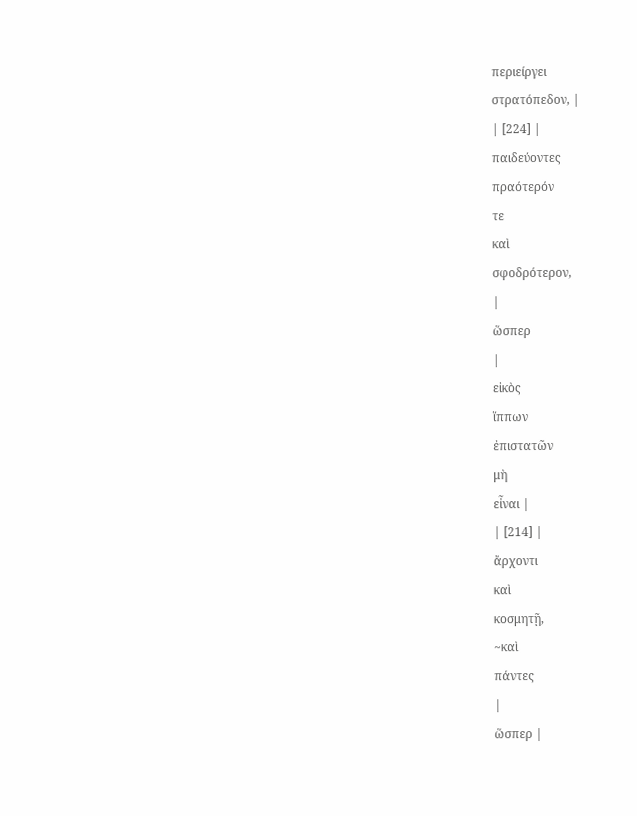περιείργει
στρατόπεδον, |
| [224] |
παιδεύοντες
πραότερόν
τε
καὶ
σφοδρότερον,
|
ὥσπερ
|
εἰκὸς
ἵππων
ἐπιστατῶν
μὴ
εἶναι |
| [214] |
ἄρχοντι
καὶ
κοσμητῇ,
~καὶ
πάντες
|
ὥσπερ |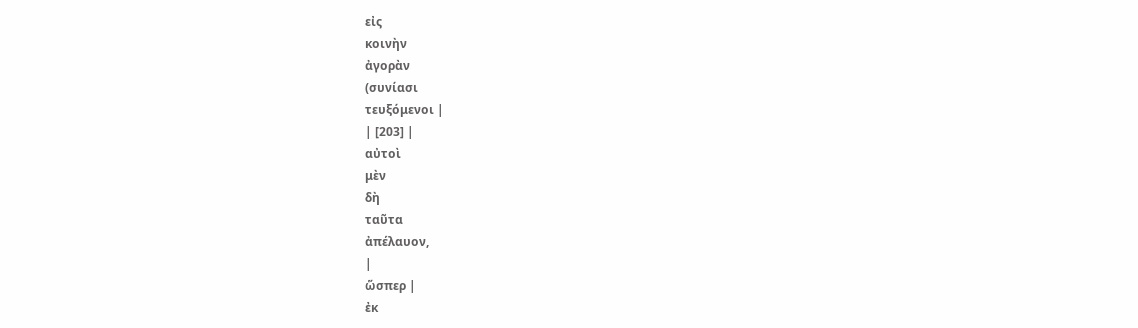εἰς
κοινὴν
ἀγορὰν
(συνίασι
τευξόμενοι |
| [203] |
αὐτοὶ
μὲν
δὴ
ταῦτα
ἀπέλαυον,
|
ὥσπερ |
ἐκ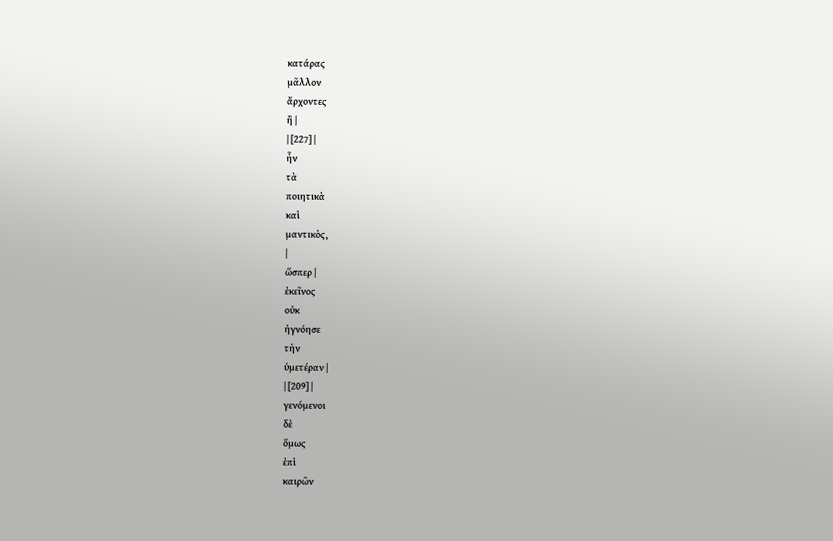κατάρας
μᾶλλον
ἄρχοντες
ἢ |
| [227] |
ἦν
τὰ
ποιητικὰ
καὶ
μαντικὸς,
|
ὥσπερ |
ἐκεῖνος
οὐκ
ἠγνόησε
τὴν
ὑμετέραν |
| [209] |
γενόμενοι
δὲ
ὅμως
ἐπὶ
καιρῶν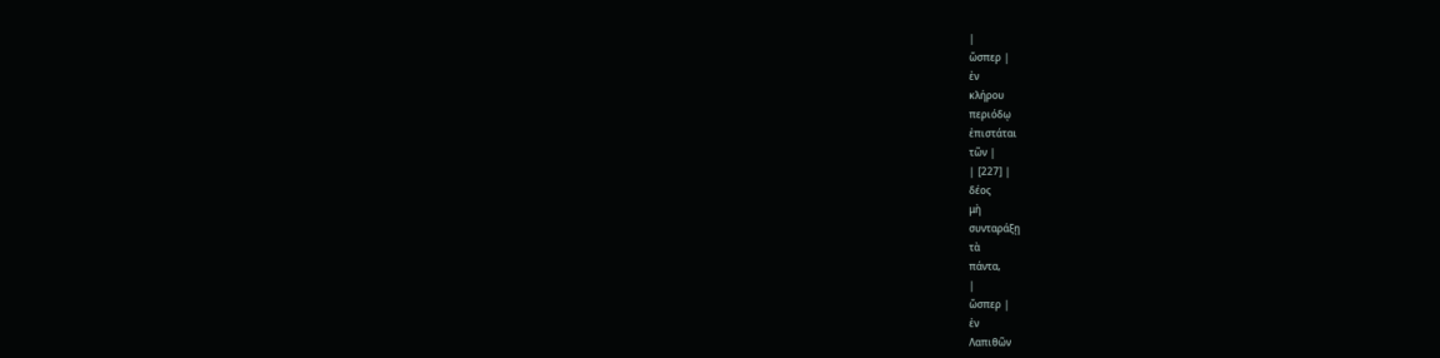|
ὥσπερ |
ἐν
κλήρου
περιόδῳ
ἐπιστάται
τῶν |
| [227] |
δέος
μὴ
συνταράξῃ
τὰ
πάντα,
|
ὥσπερ |
ἐν
Λαπιθῶν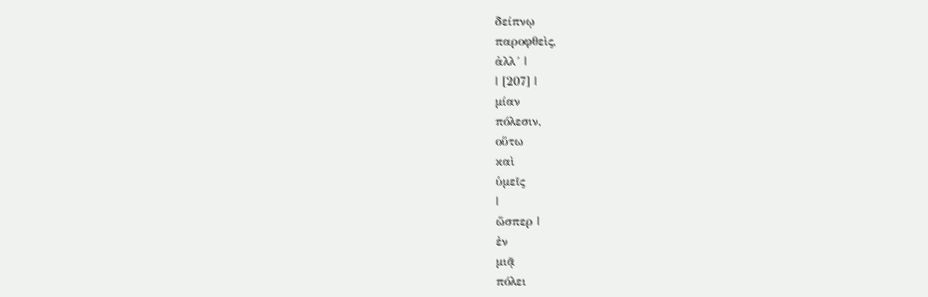δείπνῳ
παροφθεὶς,
ἀλλ´ |
| [207] |
μίαν
πόλεσιν,
οὕτω
καὶ
ὑμεῖς
|
ὥσπερ |
ἐν
μιᾷ
πόλει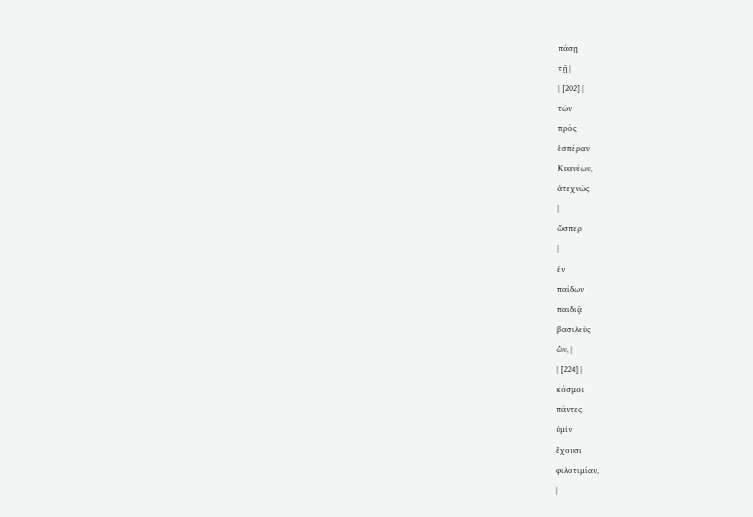πάσῃ
τῇ |
| [202] |
τῶν
πρὸς
ἑσπέραν
Κυανέων,
ἀτεχνῶς
|
ὥσπερ
|
ἐν
παίδων
παιδιᾷ
βασιλεὺς
ὢν, |
| [224] |
κόσμοι
πάντες
ὑμῖν
ἔχουσι
φιλοτιμίαν,
|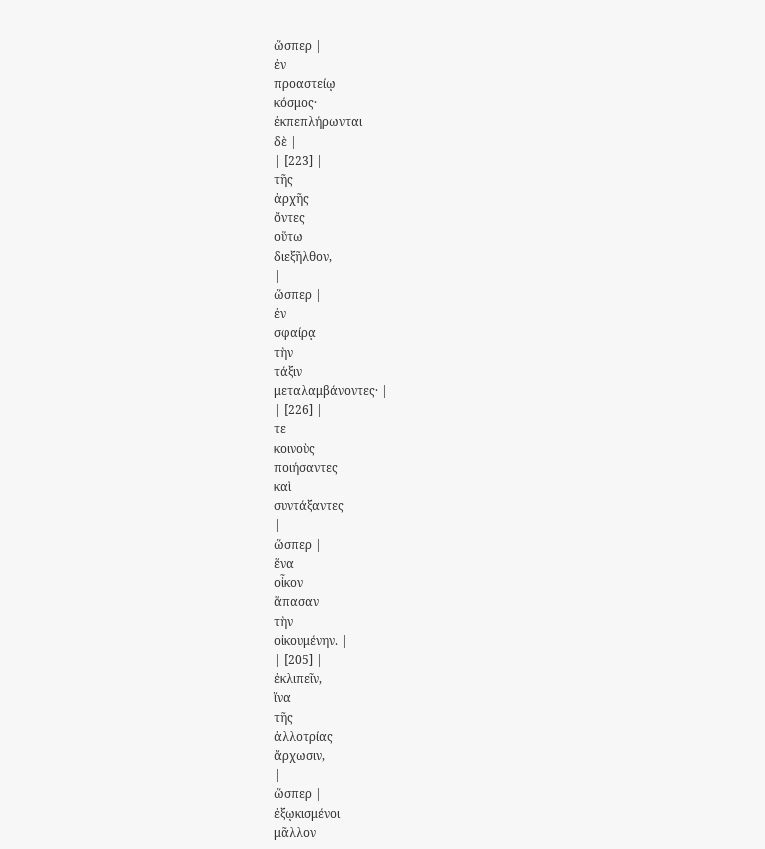ὥσπερ |
ἐν
προαστείῳ
κόσμος·
ἐκπεπλήρωνται
δὲ |
| [223] |
τῆς
ἀρχῆς
ὄντες
οὕτω
διεξῆλθον,
|
ὥσπερ |
ἐν
σφαίρᾳ
τὴν
τάξιν
μεταλαμβάνοντες· |
| [226] |
τε
κοινοὺς
ποιήσαντες
καὶ
συντάξαντες
|
ὥσπερ |
ἕνα
οἶκον
ἅπασαν
τὴν
οἰκουμένην. |
| [205] |
ἐκλιπεῖν,
ἵνα
τῆς
ἀλλοτρίας
ἄρχωσιν,
|
ὥσπερ |
ἐξῳκισμένοι
μᾶλλον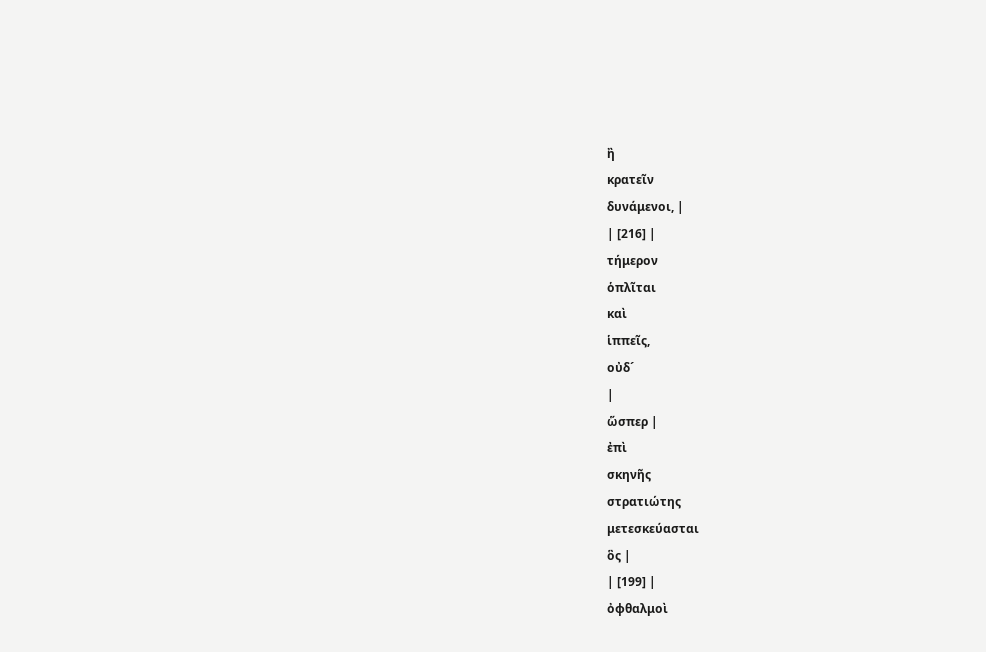ἢ
κρατεῖν
δυνάμενοι, |
| [216] |
τήμερον
ὁπλῖται
καὶ
ἱππεῖς,
οὐδ´
|
ὥσπερ |
ἐπὶ
σκηνῆς
στρατιώτης
μετεσκεύασται
ὃς |
| [199] |
ὀφθαλμοὶ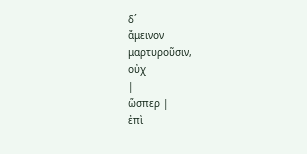δ´
ἄμεινον
μαρτυροῦσιν,
οὐχ
|
ὥσπερ |
ἐπὶ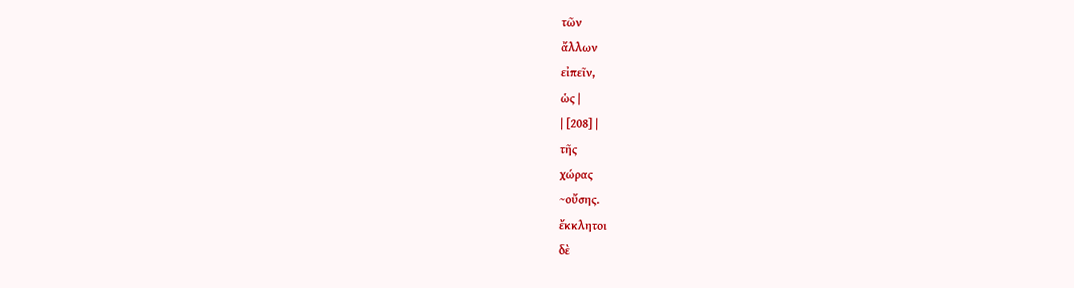τῶν
ἄλλων
εἰπεῖν,
ὡς |
| [208] |
τῆς
χώρας
~οὔσης.
ἔκκλητοι
δὲ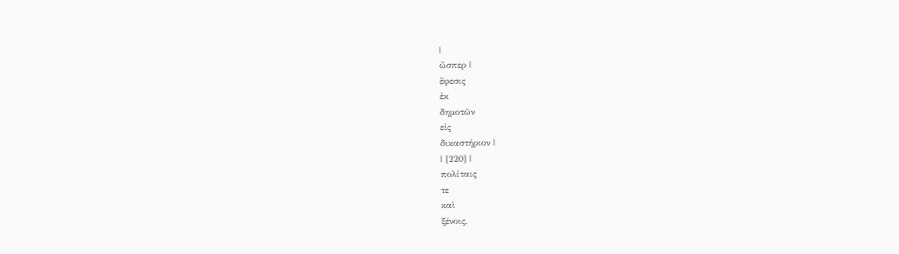|
ὥσπερ |
ἔφεσις
ἐκ
δημοτῶν
εἰς
δικαστήριον |
| [220] |
πολίταις
τε
καὶ
ξένοις,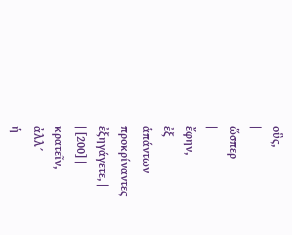οὓς,
|
ὥσπερ
|
ἔφην,
ἐξ
ἁπάντων
προκρίναντες
ἐξηγάγετε, |
| [200] |
κρατεῖν,
ἀλλ´
ἡ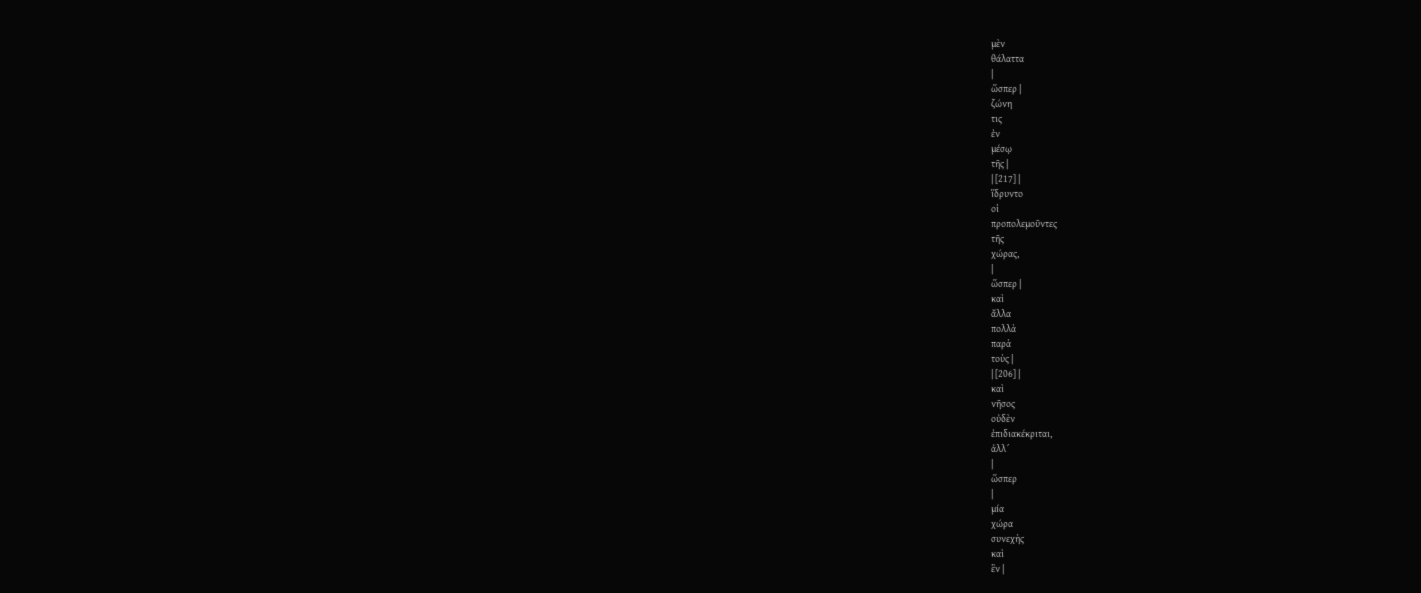μὲν
θάλαττα
|
ὥσπερ |
ζώνη
τις
ἐν
μέσῳ
τῆς |
| [217] |
ἵδρυντο
οἱ
προπολεμοῦντες
τῆς
χώρας,
|
ὥσπερ |
καὶ
ἄλλα
πολλὰ
παρὰ
τοὺς |
| [206] |
καὶ
νῆσος
οὐδὲν
ἐπιδιακέκριται,
ἀλλ´
|
ὥσπερ
|
μία
χώρα
συνεχὴς
καὶ
ἓν |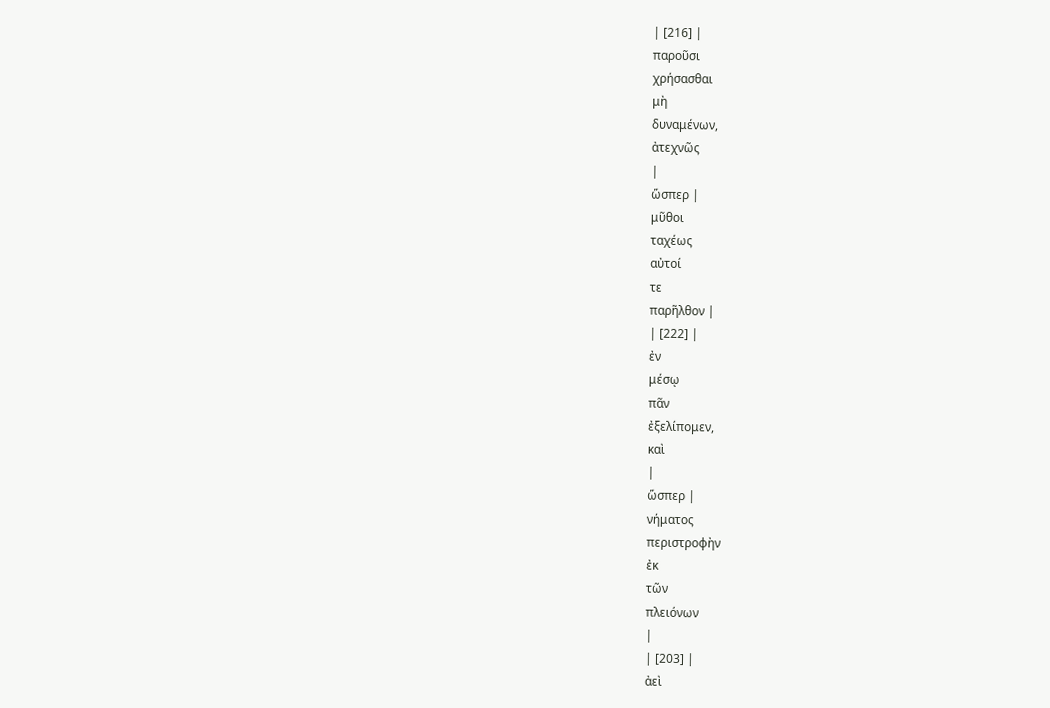| [216] |
παροῦσι
χρήσασθαι
μὴ
δυναμένων,
ἀτεχνῶς
|
ὥσπερ |
μῦθοι
ταχέως
αὐτοί
τε
παρῆλθον |
| [222] |
ἐν
μέσῳ
πᾶν
ἐξελίπομεν,
καὶ
|
ὥσπερ |
νήματος
περιστροφὴν
ἐκ
τῶν
πλειόνων
|
| [203] |
ἀεὶ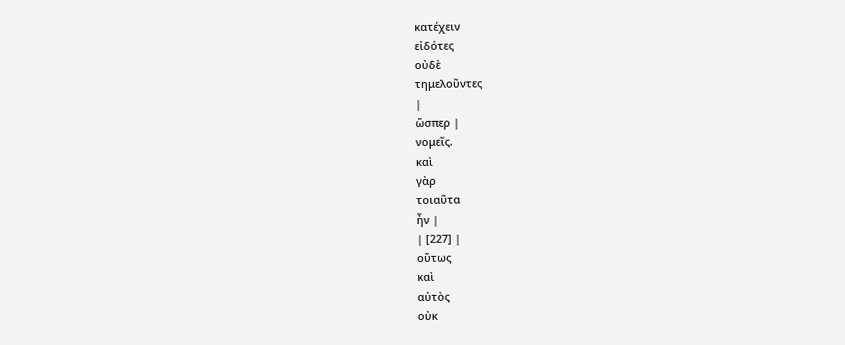κατέχειν
εἰδότες
οὐδὲ
τημελοῦντες
|
ὥσπερ |
νομεῖς.
καὶ
γὰρ
τοιαῦτα
ἦν |
| [227] |
οὕτως
καὶ
αὐτὸς
οὐκ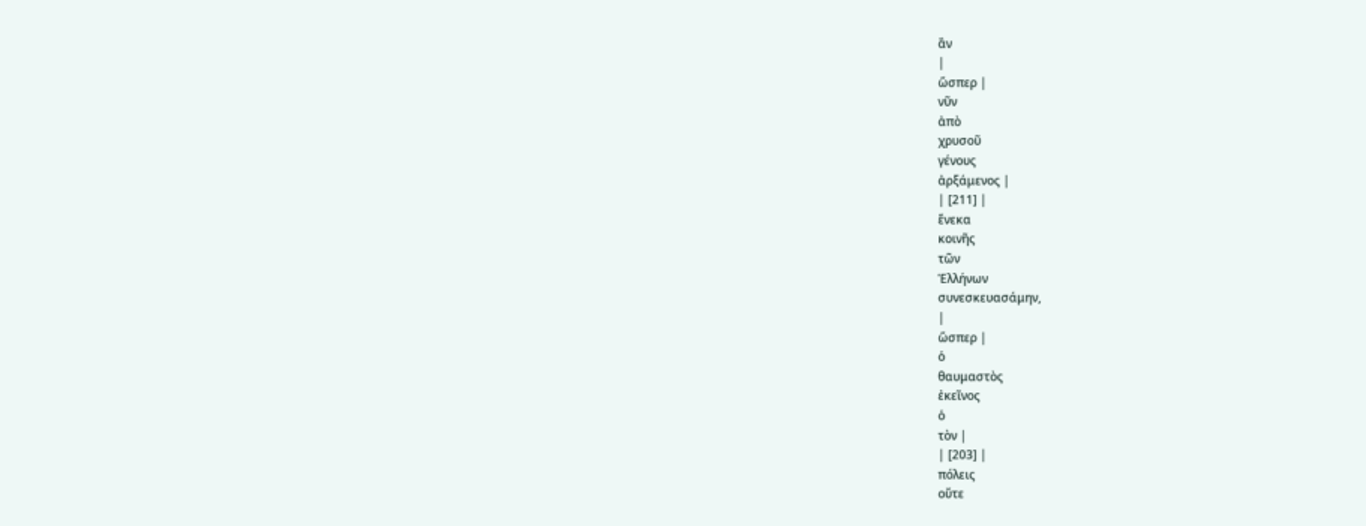ἂν
|
ὥσπερ |
νῦν
ἀπὸ
χρυσοῦ
γένους
ἀρξάμενος |
| [211] |
ἕνεκα
κοινῆς
τῶν
Ἑλλήνων
συνεσκευασάμην,
|
ὥσπερ |
ὁ
θαυμαστὸς
ἐκεῖνος
ὁ
τὸν |
| [203] |
πόλεις
οὔτε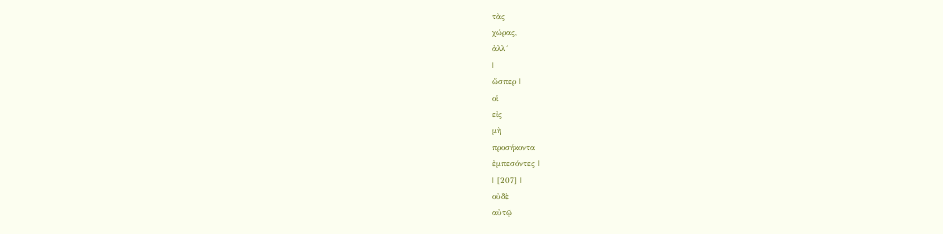τὰς
χώρας,
ἀλλ´
|
ὥσπερ |
οἱ
εἰς
μὴ
προσήκοντα
ἐμπεσόντες |
| [207] |
οὐδὲ
αὐτῷ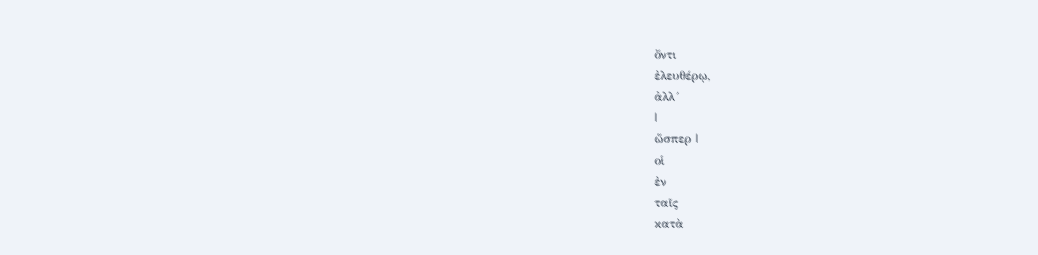ὄντι
ἐλευθέρῳ,
ἀλλ´
|
ὥσπερ |
οἱ
ἐν
ταῖς
κατὰ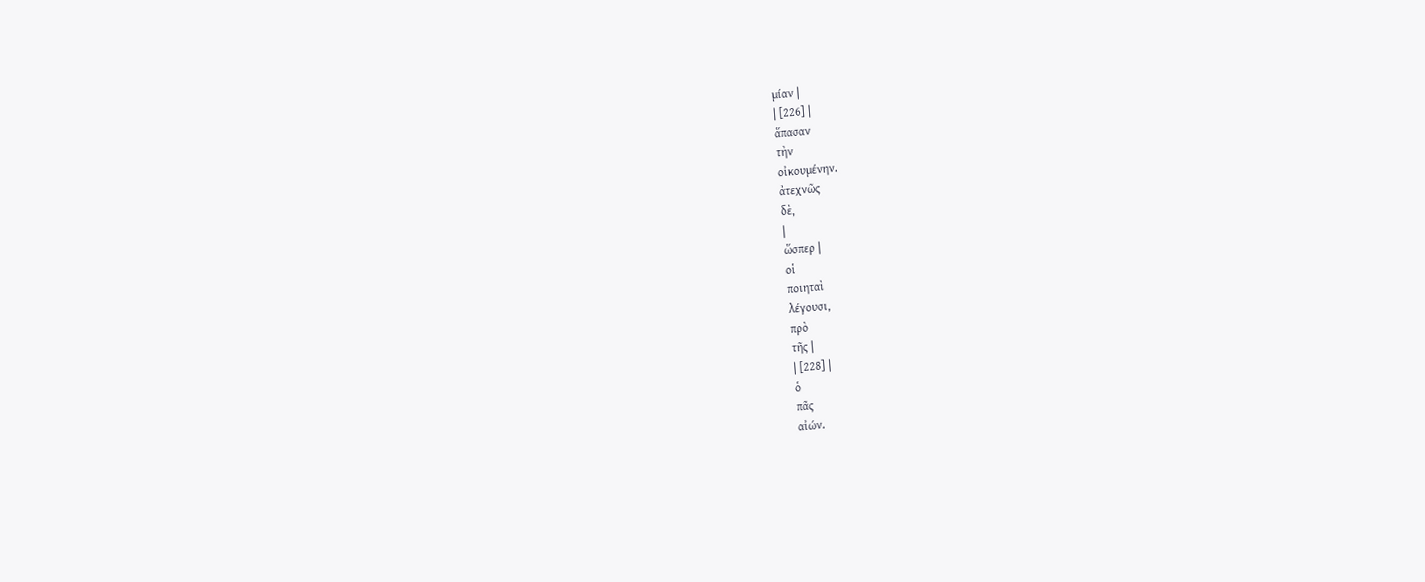μίαν |
| [226] |
ἅπασαν
τὴν
οἰκουμένην.
ἀτεχνῶς
δὲ,
|
ὥσπερ |
οἱ
ποιηταὶ
λέγουσι,
πρὸ
τῆς |
| [228] |
ὁ
πᾶς
αἰών.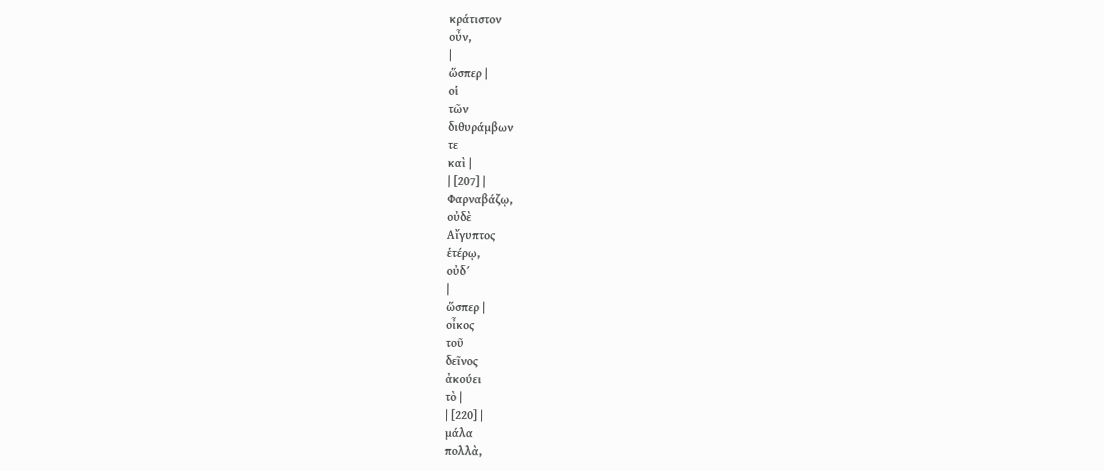κράτιστον
οὖν,
|
ὥσπερ |
οἱ
τῶν
διθυράμβων
τε
καὶ |
| [207] |
Φαρναβάζῳ,
οὐδὲ
Αἴγυπτος
ἑτέρῳ,
οὐδ´
|
ὥσπερ |
οἶκος
τοῦ
δεῖνος
ἀκούει
τὸ |
| [220] |
μάλα
πολλὰ,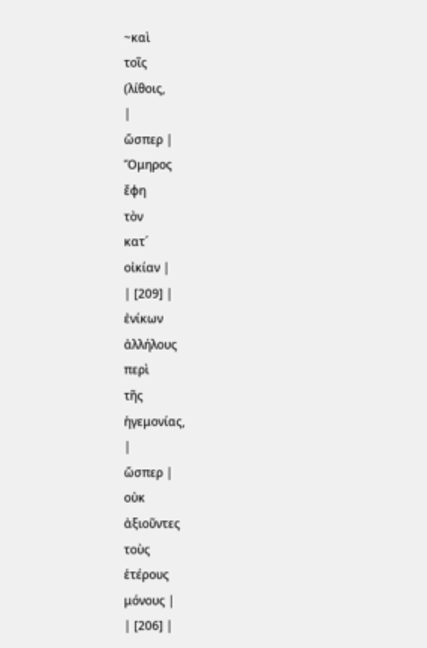~καὶ
τοῖς
(λίθοις,
|
ὥσπερ |
Ὅμηρος
ἔφη
τὸν
κατ´
οἰκίαν |
| [209] |
ἐνίκων
ἀλλήλους
περὶ
τῆς
ἡγεμονίας,
|
ὥσπερ |
οὐκ
ἀξιοῦντες
τοὺς
ἑτέρους
μόνους |
| [206] |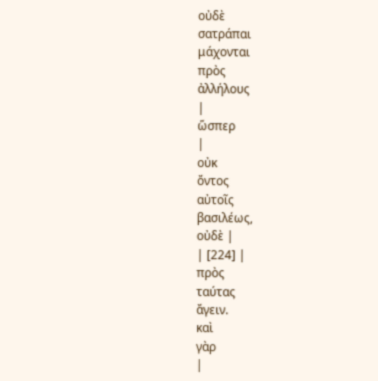οὐδὲ
σατράπαι
μάχονται
πρὸς
ἀλλήλους
|
ὥσπερ
|
οὐκ
ὄντος
αὐτοῖς
βασιλέως,
οὐδὲ |
| [224] |
πρὸς
ταύτας
ἄγειν.
καὶ
γὰρ
|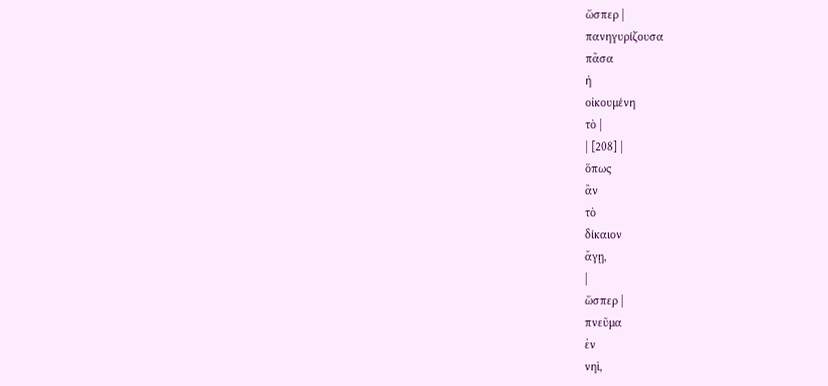ὥσπερ |
πανηγυρίζουσα
πᾶσα
ἡ
οἰκουμένη
τὸ |
| [208] |
ὅπως
ἂν
τὸ
δίκαιον
ἄγῃ,
|
ὥσπερ |
πνεῦμα
ἐν
νηὶ,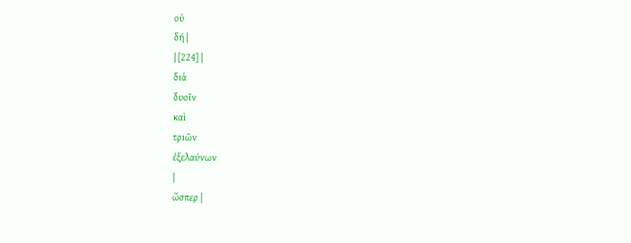οὐ
δή |
| [224] |
διὰ
δυοῖν
καὶ
τριῶν
ἐξελαύνων
|
ὥσπερ |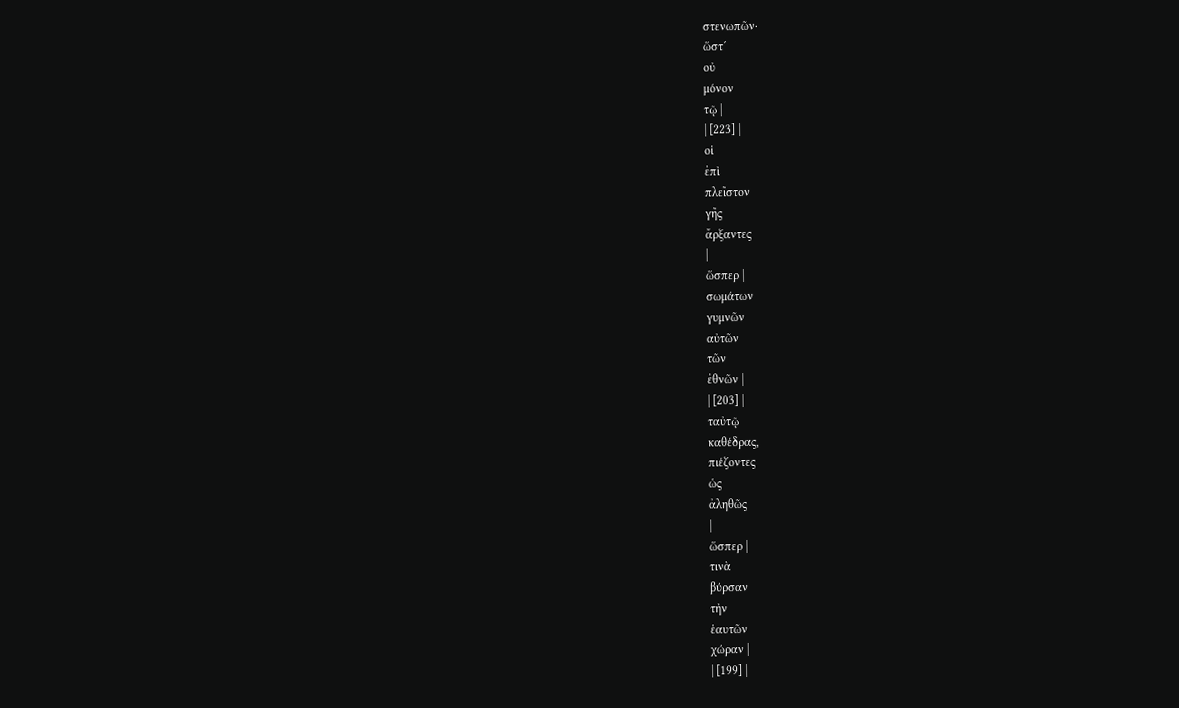στενωπῶν·
ὥστ´
οὐ
μόνον
τῷ |
| [223] |
οἱ
ἐπὶ
πλεῖστον
γῆς
ἄρξαντες
|
ὥσπερ |
σωμάτων
γυμνῶν
αὐτῶν
τῶν
ἐθνῶν |
| [203] |
ταὐτῷ
καθέδρας,
πιέζοντες
ὡς
ἀληθῶς
|
ὥσπερ |
τινὰ
βύρσαν
τὴν
ἑαυτῶν
χώραν |
| [199] |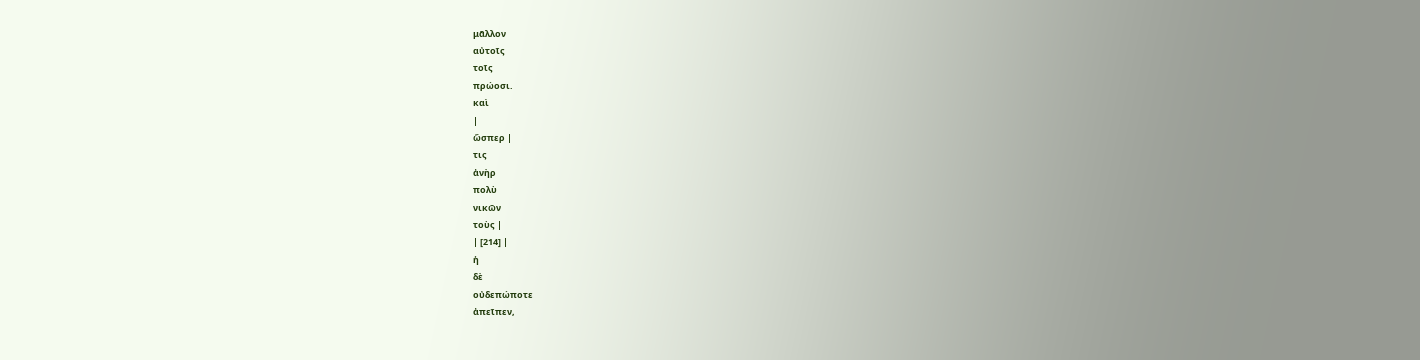μᾶλλον
αὐτοῖς
τοῖς
πρώοσι.
καὶ
|
ὥσπερ |
τις
ἀνὴρ
πολὺ
νικῶν
τοὺς |
| [214] |
ἡ
δὲ
οὐδεπώποτε
ἀπεῖπεν,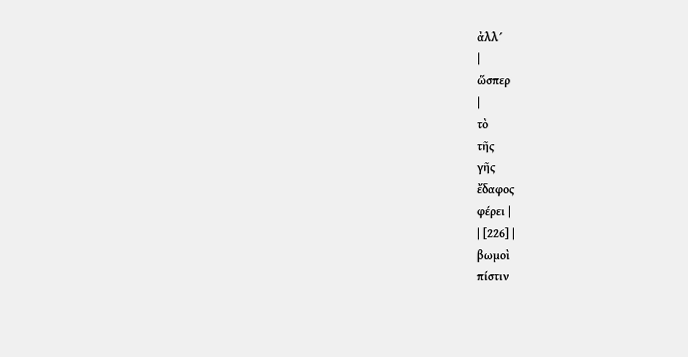ἀλλ´
|
ὥσπερ
|
τὸ
τῆς
γῆς
ἔδαφος
φέρει |
| [226] |
βωμοὶ
πίστιν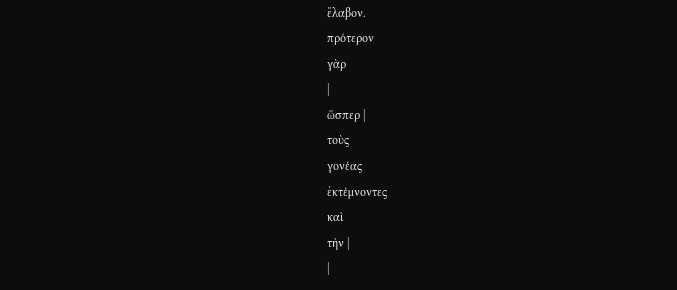ἔλαβον.
πρότερον
γὰρ
|
ὥσπερ |
τοὺς
γονέας
ἐκτέμνοντες
καὶ
τὴν |
|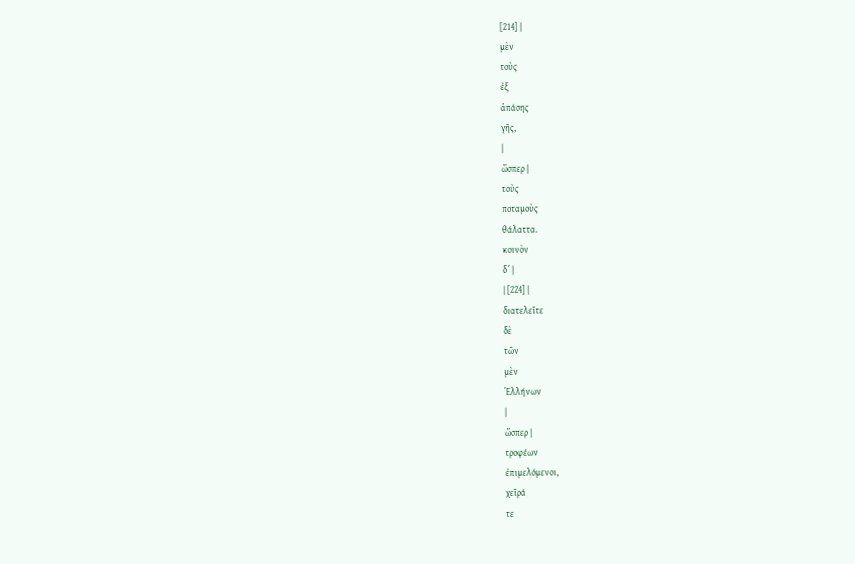[214] |
μὲν
τοὺς
ἐξ
ἁπάσης
γῆς,
|
ὥσπερ |
τοὺς
ποταμοὺς
θάλαττα.
κοινὸν
δ´ |
| [224] |
διατελεῖτε
δὲ
τῶν
μὲν
Ἑλλήνων
|
ὥσπερ |
τροφέων
ἐπιμελόμενοι,
χεῖρά
τε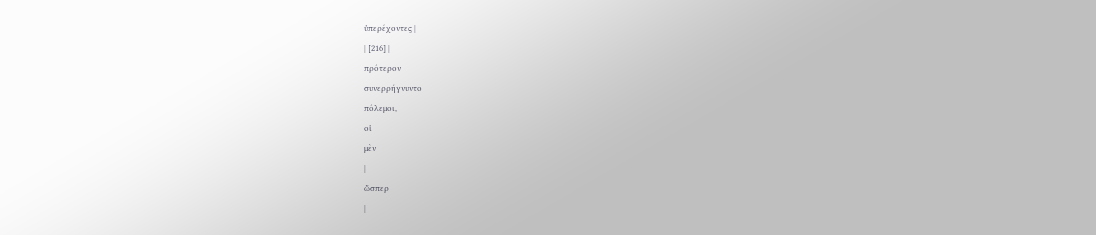ὑπερέχοντες |
| [216] |
πρότερον
συνερρήγνυντο
πόλεμοι,
οἱ
μὲν
|
ὥσπερ
|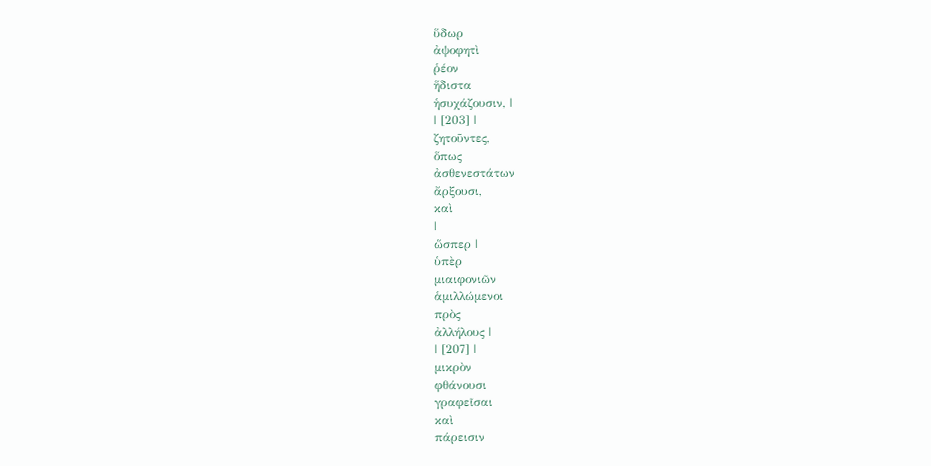ὕδωρ
ἀψοφητὶ
ῥέον
ἥδιστα
ἡσυχάζουσιν, |
| [203] |
ζητοῦντες,
ὅπως
ἀσθενεστάτων
ἄρξουσι,
καὶ
|
ὥσπερ |
ὑπὲρ
μιαιφονιῶν
ἁμιλλώμενοι
πρὸς
ἀλλήλους |
| [207] |
μικρὸν
φθάνουσι
γραφεῖσαι
καὶ
πάρεισιν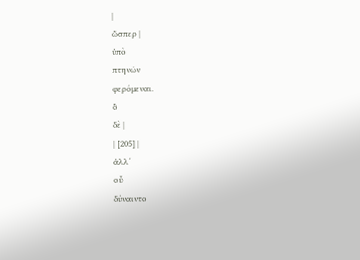|
ὥσπερ |
ὑπὸ
πτηνῶν
φερόμεναι.
ὃ
δὲ |
| [205] |
ἀλλ´
οὗ
δύναιντο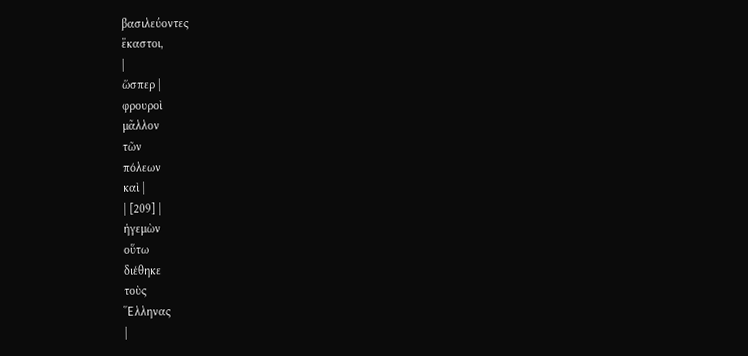βασιλεύοντες
ἕκαστοι,
|
ὥσπερ |
φρουροὶ
μᾶλλον
τῶν
πόλεων
καὶ |
| [209] |
ἡγεμὼν
οὕτω
διέθηκε
τοὺς
Ἕλληνας
|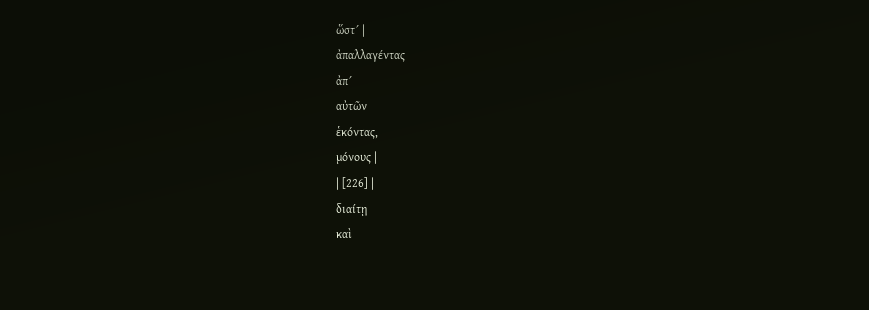ὥστ´ |
ἀπαλλαγέντας
ἀπ´
αὐτῶν
ἑκόντας,
μόνους |
| [226] |
διαίτῃ
καὶ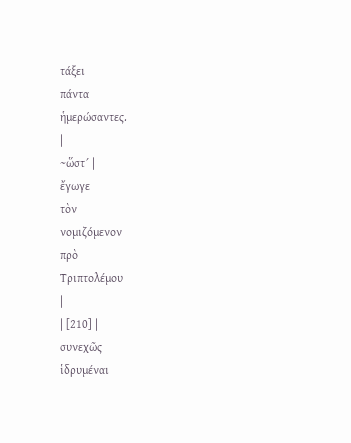τάξει
πάντα
ἡμερώσαντες.
|
~ὥστ´ |
ἔγωγε
τὸν
νομιζόμενον
πρὸ
Τριπτολέμου
|
| [210] |
συνεχῶς
ἱδρυμέναι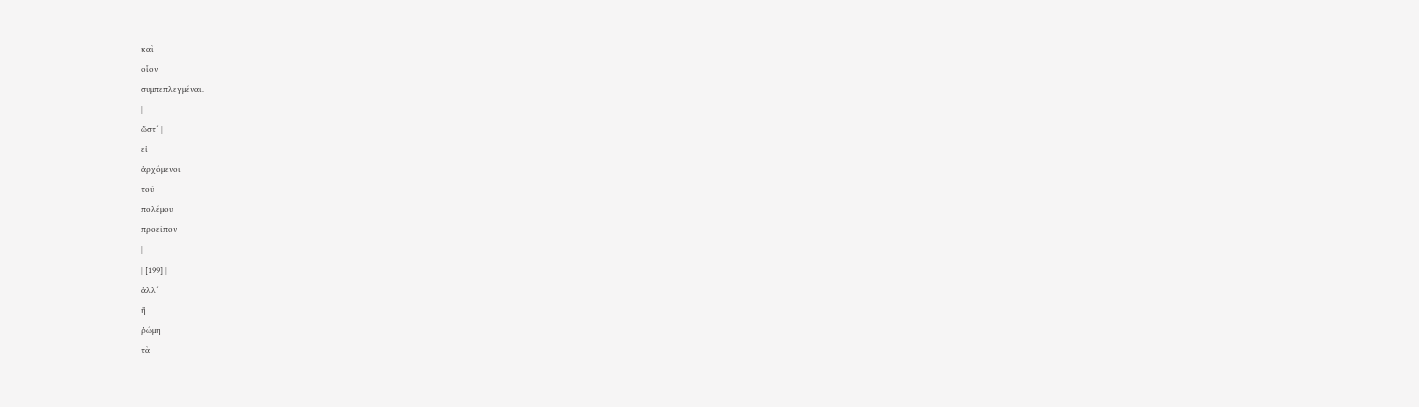καὶ
οἷον
συμπεπλεγμέναι.
|
ὥστ´ |
εἰ
ἀρχόμενοι
τοῦ
πολέμου
προεῖπον
|
| [199] |
ἀλλ´
ἢ
ῥώμη
τὰ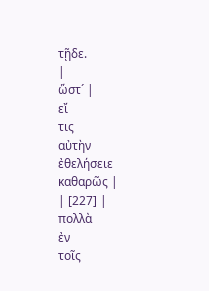τῇδε.
|
ὥστ´ |
εἴ
τις
αὐτὴν
ἐθελήσειε
καθαρῶς |
| [227] |
πολλὰ
ἐν
τοῖς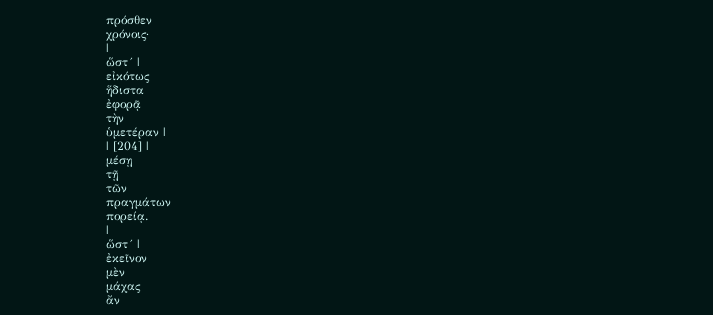πρόσθεν
χρόνοις·
|
ὥστ´ |
εἰκότως
ἥδιστα
ἐφορᾷ
τὴν
ὑμετέραν |
| [204] |
μέσῃ
τῇ
τῶν
πραγμάτων
πορείᾳ.
|
ὥστ´ |
ἐκεῖνον
μὲν
μάχας
ἄν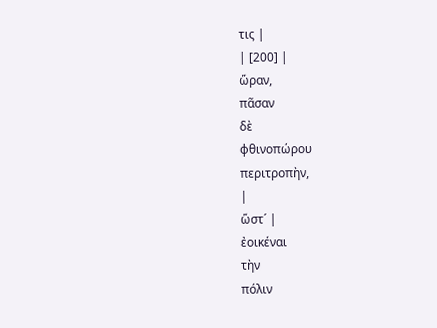τις |
| [200] |
ὥραν,
πᾶσαν
δὲ
φθινοπώρου
περιτροπὴν,
|
ὥστ´ |
ἐοικέναι
τὴν
πόλιν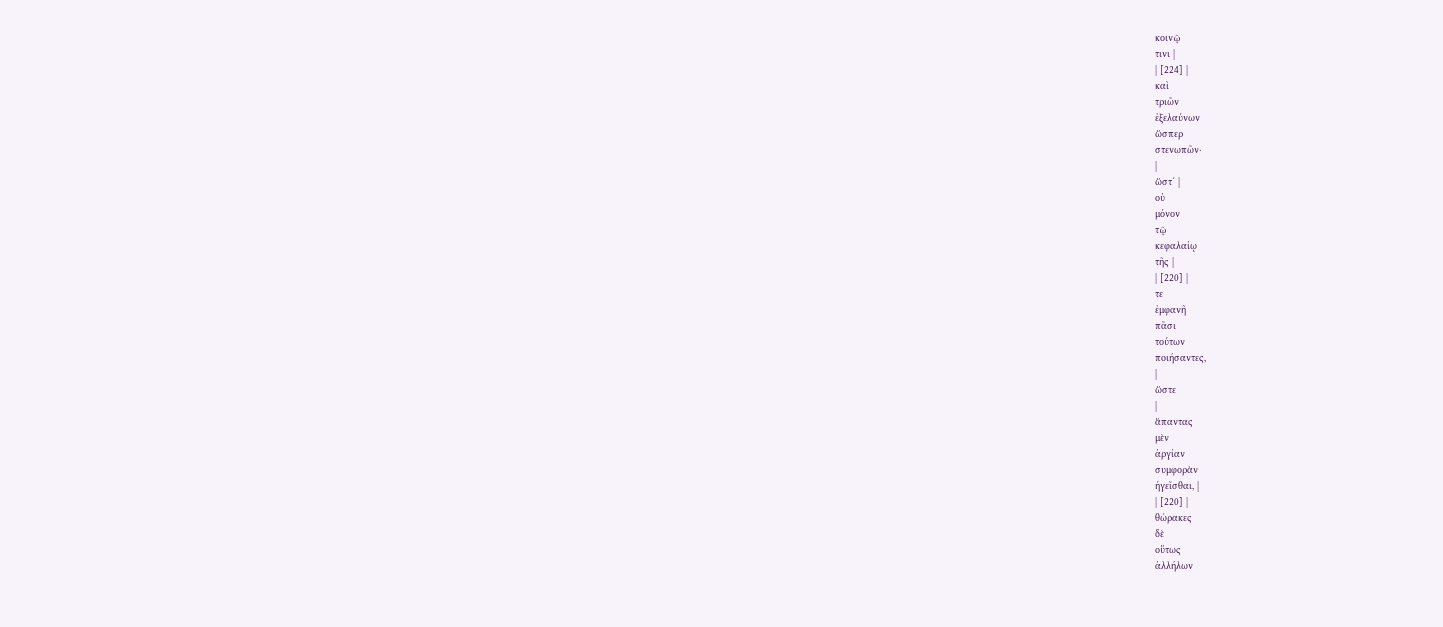κοινῷ
τινι |
| [224] |
καὶ
τριῶν
ἐξελαύνων
ὥσπερ
στενωπῶν·
|
ὥστ´ |
οὐ
μόνον
τῷ
κεφαλαίῳ
τῆς |
| [220] |
τε
ἐμφανῆ
πᾶσι
τούτων
ποιήσαντες,
|
ὥστε
|
ἅπαντας
μὲν
ἀργίαν
συμφορὰν
ἡγεῖσθαι, |
| [220] |
θώρακες
δὲ
οὕτως
ἀλλήλων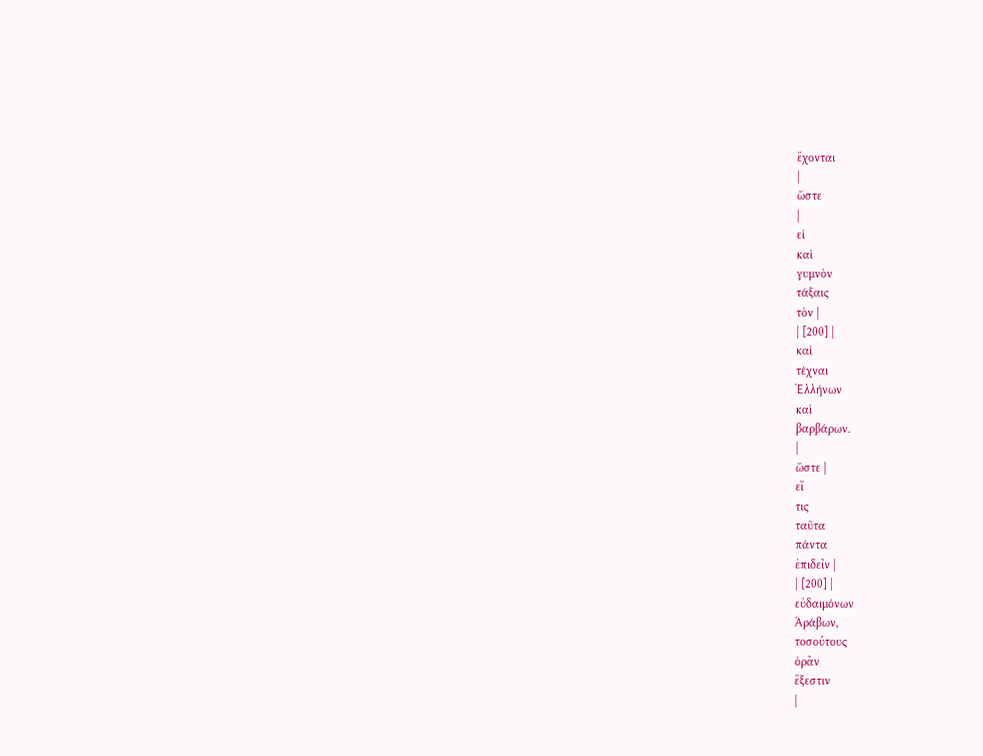ἔχονται
|
ὥστε
|
εἰ
καὶ
γυμνὸν
τάξαις
τὸν |
| [200] |
καὶ
τέχναι
Ἑλλήνων
καὶ
βαρβάρων.
|
ὥστε |
εἴ
τις
ταῦτα
πάντα
ἐπιδεῖν |
| [200] |
εὐδαιμόνων
Ἀράβων,
τοσούτους
ὁρᾶν
ἔξεστιν
|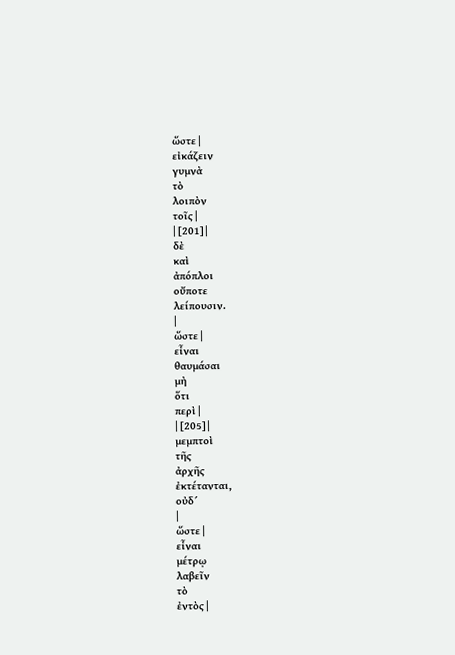ὥστε |
εἰκάζειν
γυμνὰ
τὸ
λοιπὸν
τοῖς |
| [201] |
δὲ
καὶ
ἀπόπλοι
οὔποτε
λείπουσιν.
|
ὥστε |
εἶναι
θαυμάσαι
μὴ
ὅτι
περὶ |
| [205] |
μεμπτοὶ
τῆς
ἀρχῆς
ἐκτέτανται,
οὐδ´
|
ὥστε |
εἶναι
μέτρῳ
λαβεῖν
τὸ
ἐντὸς |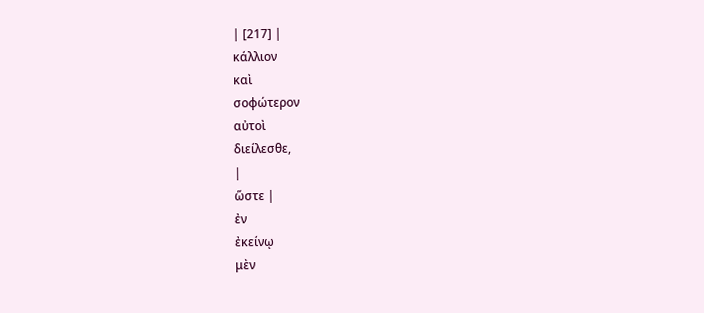| [217] |
κάλλιον
καὶ
σοφώτερον
αὐτοὶ
διείλεσθε,
|
ὥστε |
ἐν
ἐκείνῳ
μὲν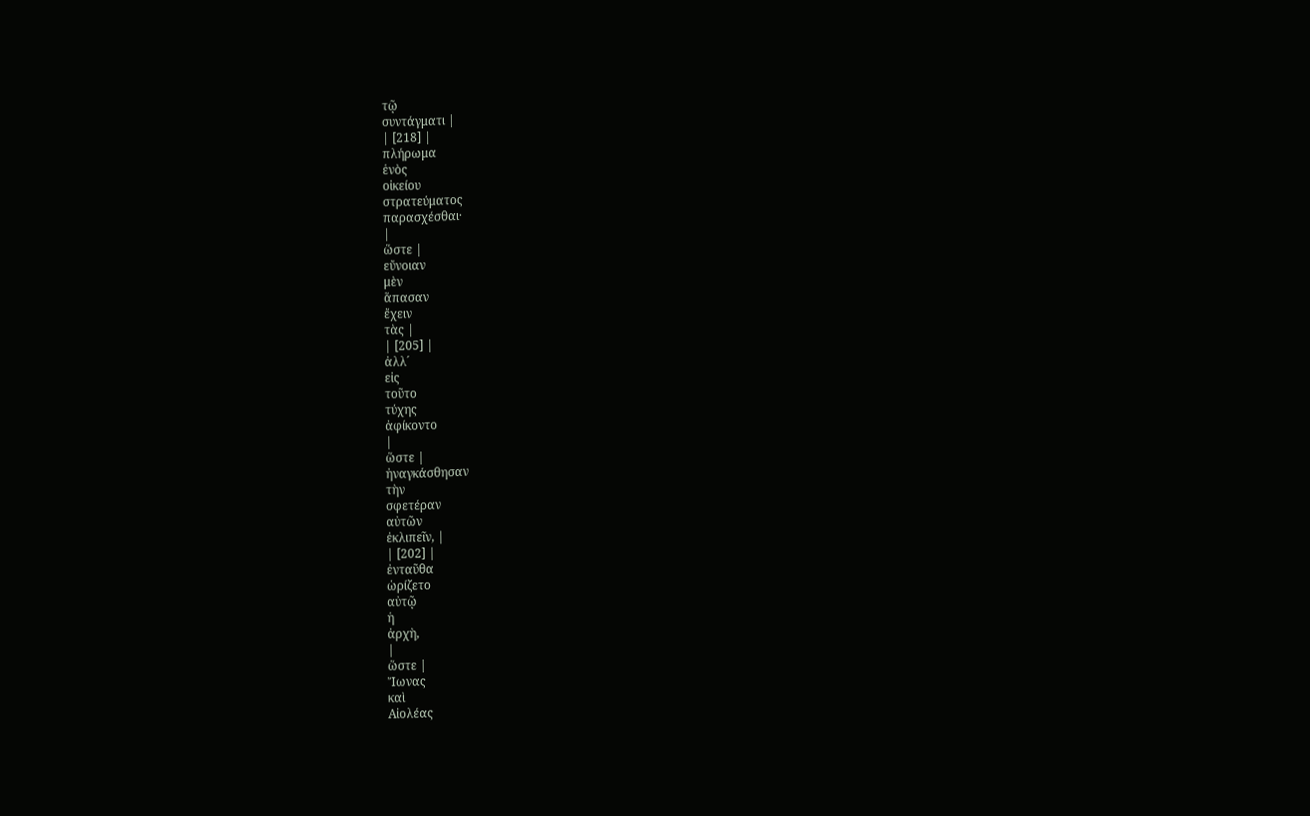τῷ
συντάγματι |
| [218] |
πλήρωμα
ἑνὸς
οἰκείου
στρατεύματος
παρασχέσθαι·
|
ὥστε |
εὔνοιαν
μὲν
ἅπασαν
ἔχειν
τὰς |
| [205] |
ἀλλ´
εἰς
τοῦτο
τύχης
ἀφίκοντο
|
ὥστε |
ἠναγκάσθησαν
τὴν
σφετέραν
αὐτῶν
ἐκλιπεῖν, |
| [202] |
ἐνταῦθα
ὡρίζετο
αὐτῷ
ἡ
ἀρχὴ,
|
ὥστε |
Ἴωνας
καὶ
Αἰολέας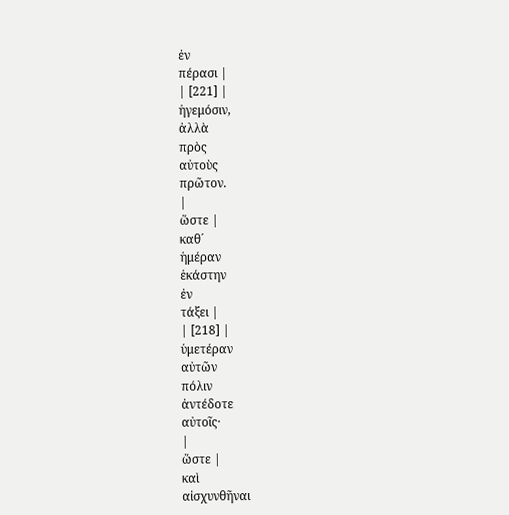ἐν
πέρασι |
| [221] |
ἡγεμόσιν,
ἀλλὰ
πρὸς
αὐτοὺς
πρῶτον.
|
ὥστε |
καθ´
ἡμέραν
ἑκάστην
ἐν
τάξει |
| [218] |
ὑμετέραν
αὐτῶν
πόλιν
ἀντέδοτε
αὐτοῖς·
|
ὥστε |
καὶ
αἰσχυνθῆναι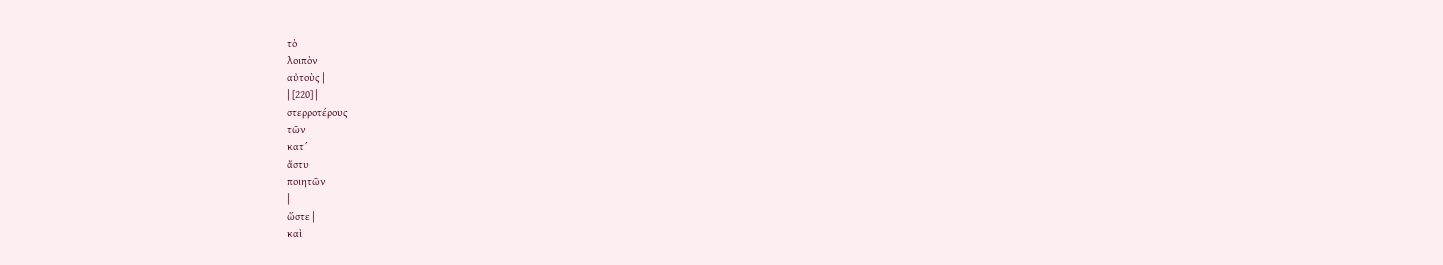τὸ
λοιπὸν
αὐτοὺς |
| [220] |
στερροτέρους
τῶν
κατ´
ἄστυ
ποιητῶν
|
ὥστε |
καὶ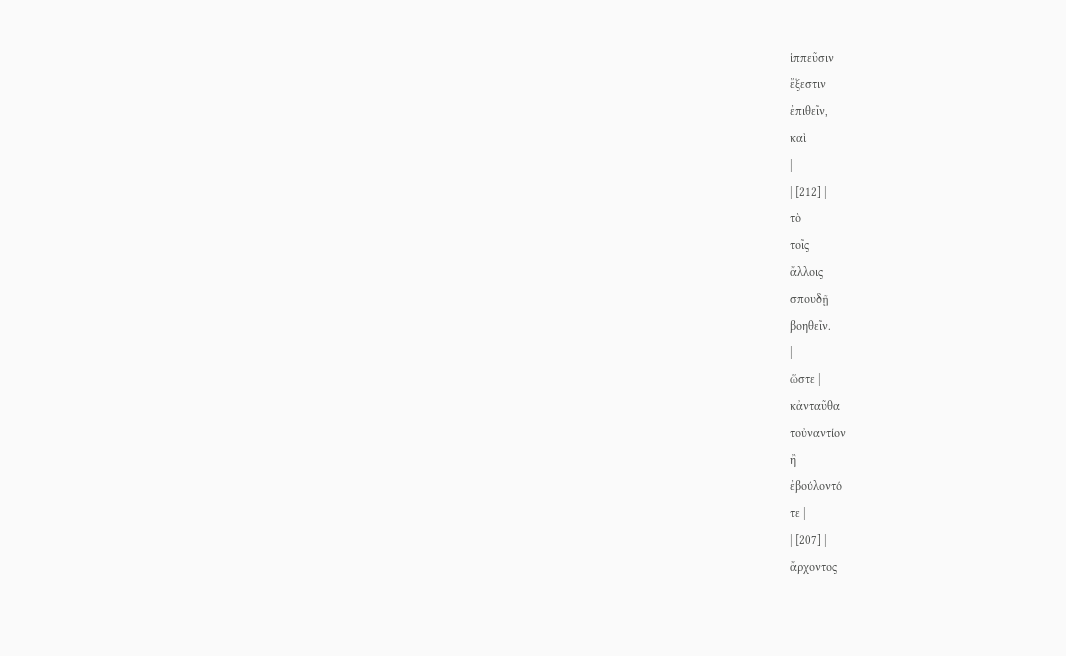ἱππεῦσιν
ἔξεστιν
ἐπιθεῖν,
καὶ
|
| [212] |
τὸ
τοῖς
ἄλλοις
σπουδῇ
βοηθεῖν.
|
ὥστε |
κἀνταῦθα
τοὐναντίον
ἢ
ἐβούλοντό
τε |
| [207] |
ἄρχοντος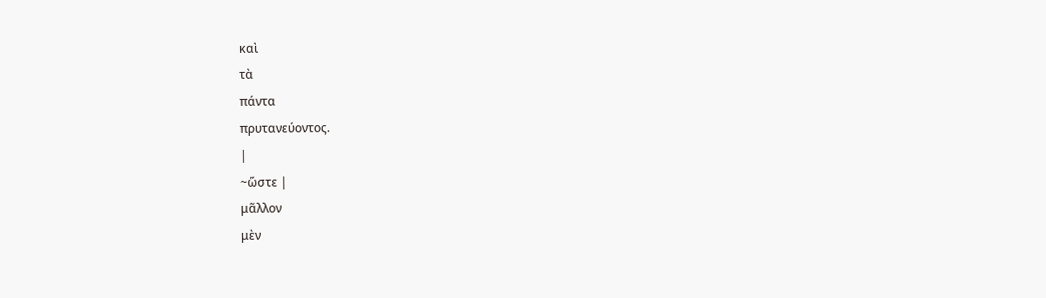καὶ
τὰ
πάντα
πρυτανεύοντος.
|
~ὥστε |
μᾶλλον
μὲν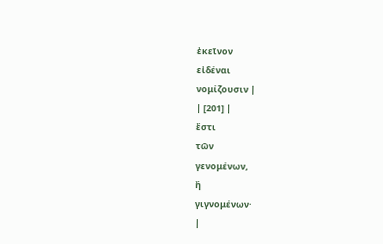ἐκεῖνον
εἰδέναι
νομίζουσιν |
| [201] |
ἔστι
τῶν
γενομένων,
ἢ
γιγνομένων·
|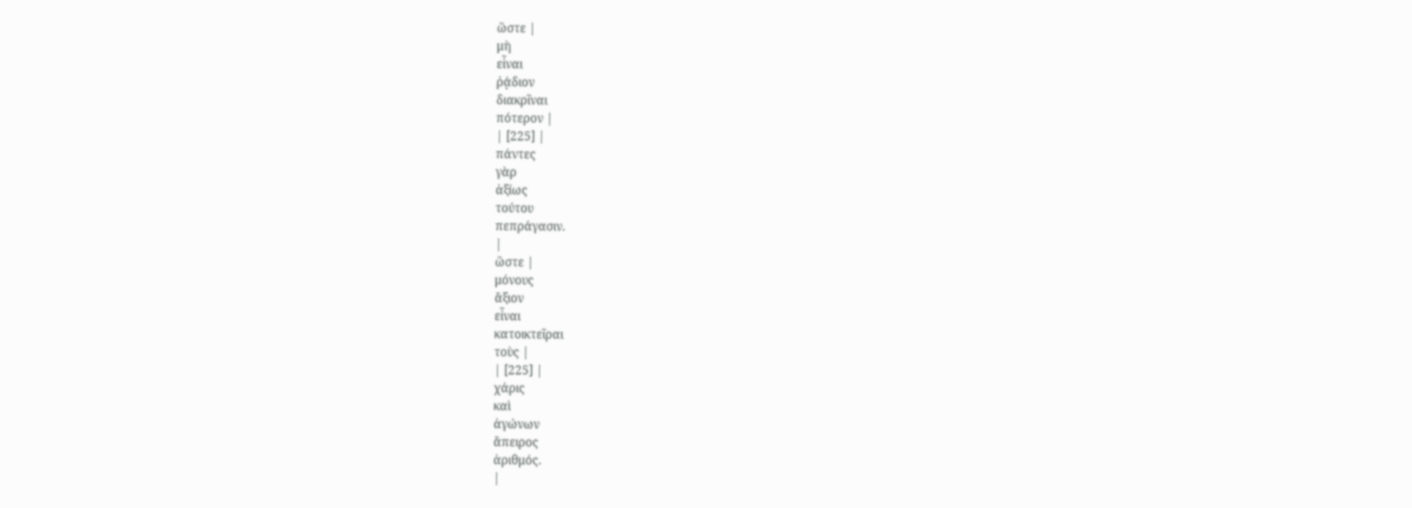ὥστε |
μὴ
εἶναι
ῥᾴδιον
διακρῖναι
πότερον |
| [225] |
πάντες
γὰρ
ἀξίως
τούτου
πεπράγασιν.
|
ὥστε |
μόνους
ἄξιον
εἶναι
κατοικτεῖραι
τοὺς |
| [225] |
χάρις
καὶ
ἀγώνων
ἄπειρος
ἀριθμός.
|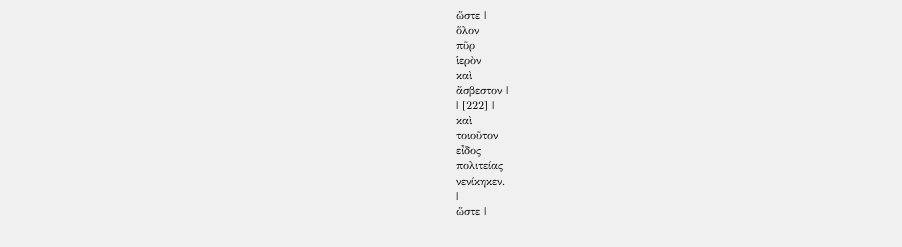ὥστε |
ὅλον
πῦρ
ἱερὸν
καὶ
ἄσβεστον |
| [222] |
καὶ
τοιοῦτον
εἶδος
πολιτείας
νενίκηκεν.
|
ὥστε |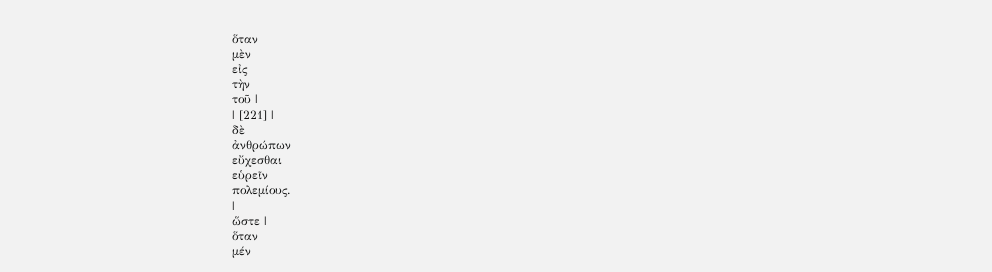ὅταν
μὲν
εἰς
τὴν
τοῦ |
| [221] |
δὲ
ἀνθρώπων
εὔχεσθαι
εὑρεῖν
πολεμίους.
|
ὥστε |
ὅταν
μέν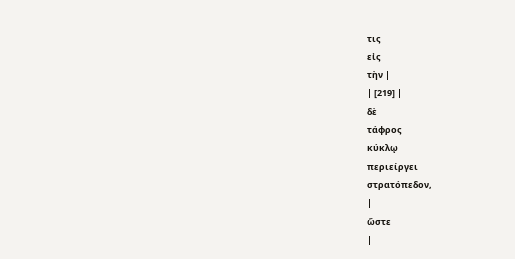τις
εἰς
τὴν |
| [219] |
δὲ
τάφρος
κύκλῳ
περιείργει
στρατόπεδον,
|
ὥστε
|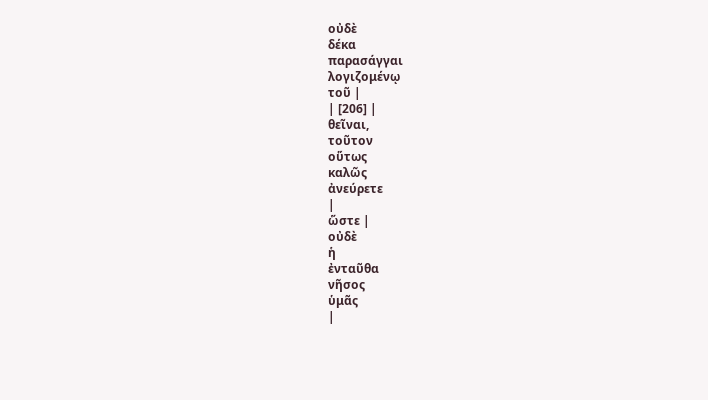οὐδὲ
δέκα
παρασάγγαι
λογιζομένῳ
τοῦ |
| [206] |
θεῖναι,
τοῦτον
οὕτως
καλῶς
ἀνεύρετε
|
ὥστε |
οὐδὲ
ἡ
ἐνταῦθα
νῆσος
ὑμᾶς
|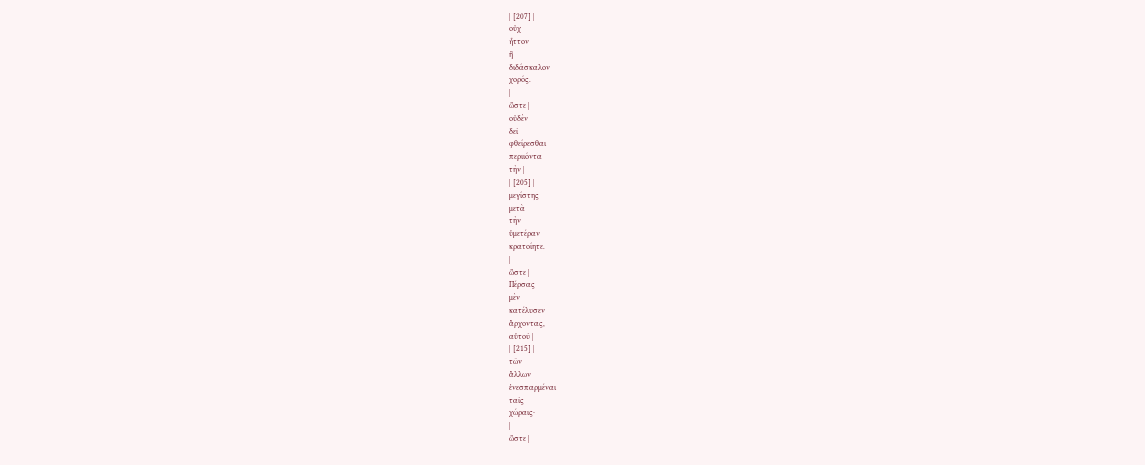| [207] |
οὐχ
ἧττον
ἢ
διδάσκαλον
χορός.
|
ὥστε |
οὐδὲν
δεῖ
φθείρεσθαι
περιιόντα
τὴν |
| [205] |
μεγίστης
μετὰ
τὴν
ὑμετέραν
κρατοίητε.
|
ὥστε |
Πέρσας
μὲν
κατέλυσεν
ἄρχοντας,
αὑτοῦ |
| [215] |
τῶν
ἄλλων
ἐνεσπαρμέναι
ταῖς
χώραις·
|
ὥστε |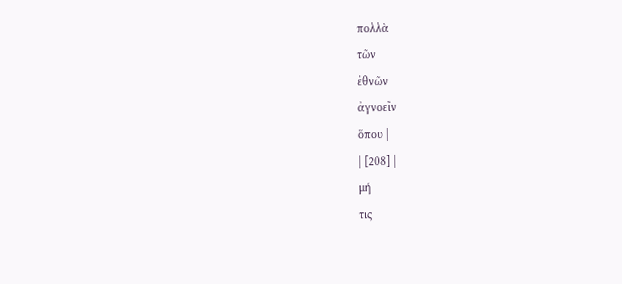πολλὰ
τῶν
ἐθνῶν
ἀγνοεῖν
ὅπου |
| [208] |
μή
τις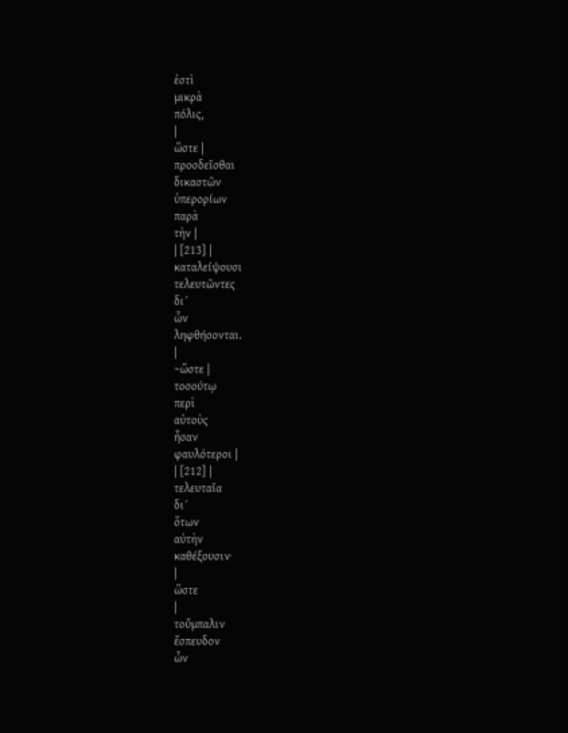ἐστὶ
μικρὰ
πόλις,
|
ὥστε |
προσδεῖσθαι
δικαστῶν
ὑπερορίων
παρὰ
τὴν |
| [213] |
καταλείψουσι
τελευτῶντες
δι´
ὧν
ληφθήσονται.
|
~ὥστε |
τοσούτῳ
περὶ
αὑτοὺς
ἦσαν
φαυλότεροι |
| [212] |
τελευταῖα
δι´
ὅτων
αὐτὴν
καθέξουσιν·
|
ὥστε
|
τοὔμπαλιν
ἔσπευδον
ὧν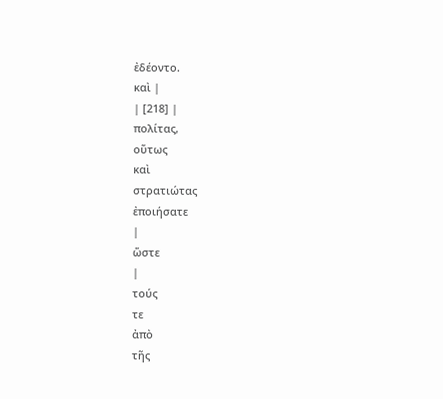ἐδέοντο.
καὶ |
| [218] |
πολίτας,
οὕτως
καὶ
στρατιώτας
ἐποιήσατε
|
ὥστε
|
τούς
τε
ἀπὸ
τῆς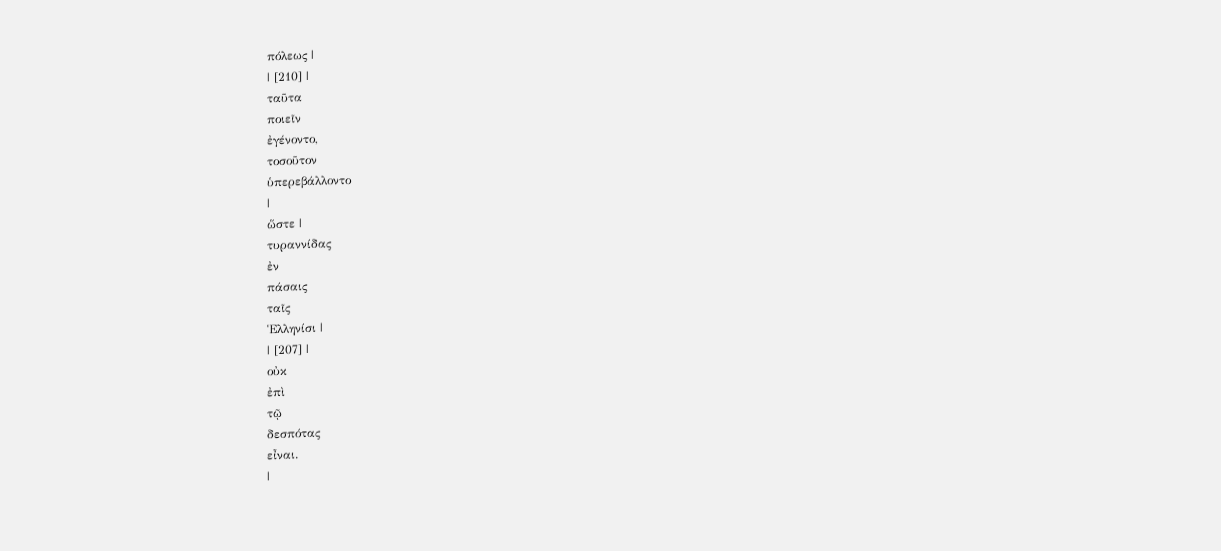πόλεως |
| [210] |
ταῦτα
ποιεῖν
ἐγένοντο,
τοσοῦτον
ὑπερεβάλλοντο
|
ὥστε |
τυραννίδας
ἐν
πάσαις
ταῖς
Ἑλληνίσι |
| [207] |
οὐκ
ἐπὶ
τῷ
δεσπότας
εἶναι.
|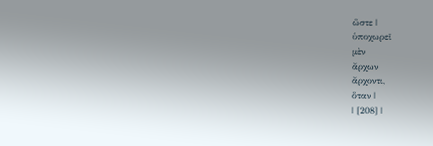ὥστε |
ὑποχωρεῖ
μὲν
ἄρχων
ἄρχοντι,
ὅταν |
| [208] |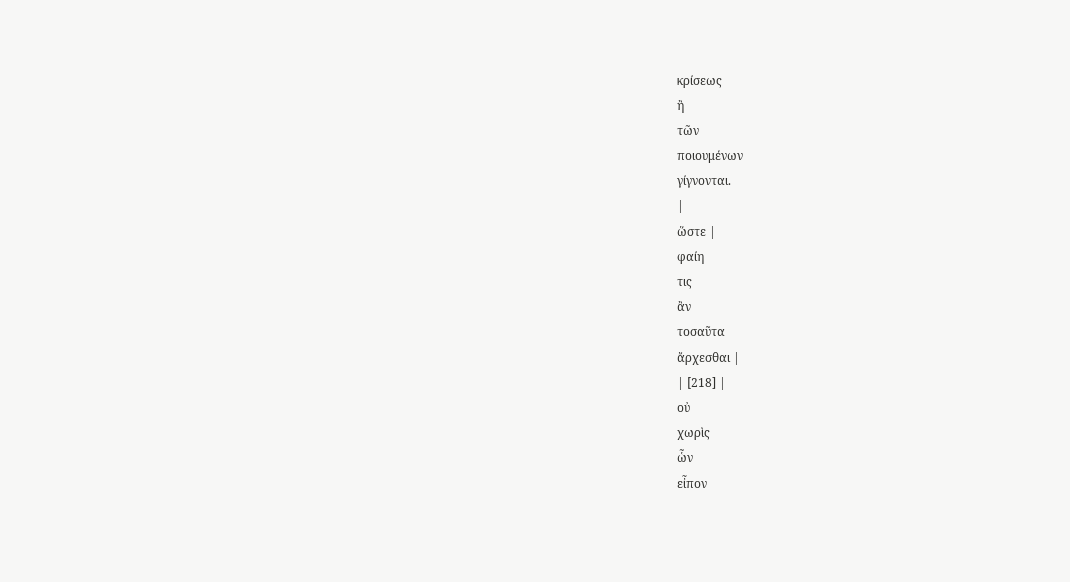κρίσεως
ἢ
τῶν
ποιουμένων
γίγνονται.
|
ὥστε |
φαίη
τις
ἂν
τοσαῦτα
ἄρχεσθαι |
| [218] |
οὐ
χωρὶς
ὧν
εἶπον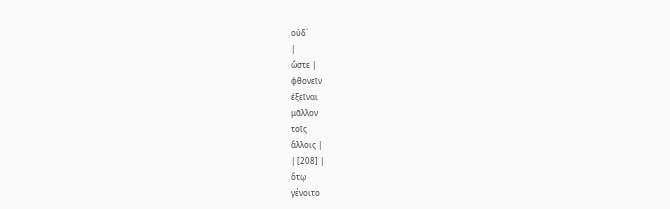οὐδ´
|
ὥστε |
φθονεῖν
ἐξεῖναι
μᾶλλον
τοῖς
ἄλλοις |
| [208] |
ὅτῳ
γένοιτο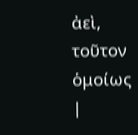ἀεὶ,
τοῦτον
ὁμοίως
|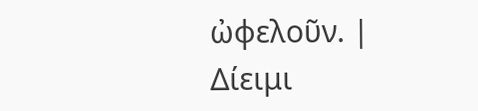ὠφελοῦν. |
Δίειμι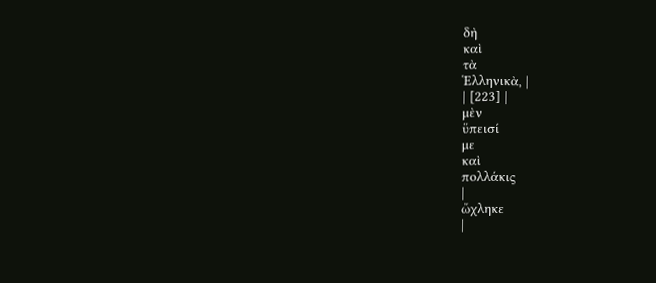δὴ
καὶ
τὰ
Ἑλληνικὰ, |
| [223] |
μὲν
ὕπεισί
με
καὶ
πολλάκις
|
ὤχληκε
|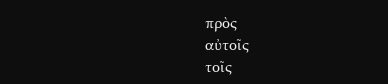πρὸς
αὐτοῖς
τοῖς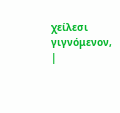χείλεσι
γιγνόμενον, |